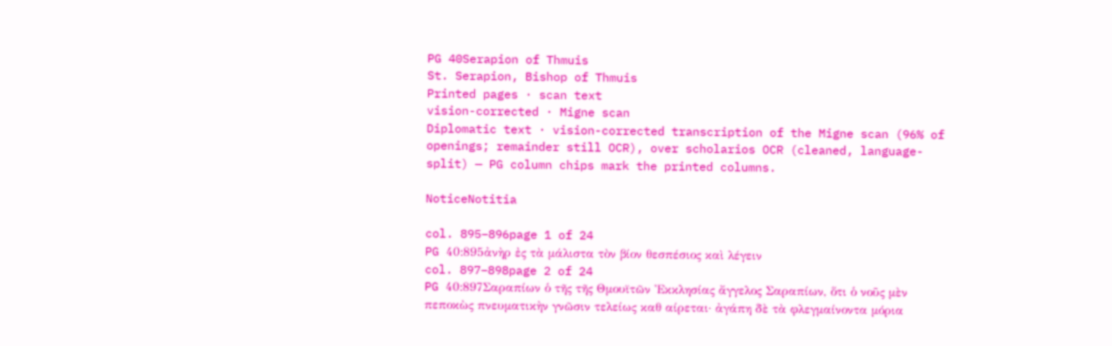PG 40Serapion of Thmuis
St. Serapion, Bishop of Thmuis
Printed pages · scan text
vision-corrected · Migne scan
Diplomatic text · vision-corrected transcription of the Migne scan (96% of openings; remainder still OCR), over scholarios OCR (cleaned, language-split) — PG column chips mark the printed columns.

NoticeNotitia

col. 895–896page 1 of 24
PG 40:895ἀνὴρ ἐς τὰ μάλιστα τὸν βίον θεσπέσιος καὶ λέγειν
col. 897–898page 2 of 24
PG 40:897Σαραπίων ὁ τῆς τῆς Θμουϊτῶν Ἐκκλησίας ἄγγελος Σαραπίων, ὅτι ὁ νοῦς μὲν πεποκὼς πνευματικὴν γνῶσιν τελείως καθ αίρεται· ἀγάπη δὲ τὰ φλεγμαίνοντα μόρια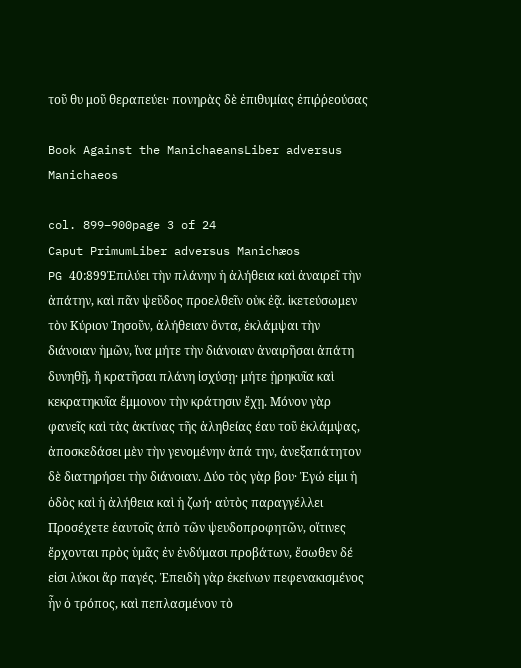τοῦ θυ μοῦ θεραπεύει· πονηρὰς δὲ ἐπιθυμίας ἐπιῤῥεούσας

Book Against the ManichaeansLiber adversus Manichaeos

col. 899–900page 3 of 24
Caput PrimumLiber adversus Manichæos
PG 40:899Ἐπιλύει τὴν πλάνην ἡ ἀλήθεια καὶ ἀναιρεῖ τὴν ἀπάτην, καὶ πᾶν ψεῦδος προελθεῖν οὐκ ἐᾷ. ἱκετεύσωμεν τὸν Κύριον Ἰησοῦν, ἀλήθειαν ὄντα, ἐκλάμψαι τὴν διάνοιαν ἡμῶν, ἵνα μήτε τὴν διάνοιαν ἀναιρῆσαι ἀπάτη δυνηθῇ, ἢ κρατῆσαι πλάνη ἰσχύσῃ· μήτε ᾑρηκυῖα καὶ κεκρατηκυῖα ἔμμονον τὴν κράτησιν ἔχῃ. Μόνον γὰρ φανεῖς καὶ τὰς ἀκτίνας τῆς ἀληθείας έαυ τοῦ ἐκλάμψας, ἀποσκεδάσει μὲν τὴν γενομένην ἀπά την, ἀνεξαπάτητον δὲ διατηρήσει τὴν διάνοιαν. Δύο τὸς γὰρ βου· Ἐγώ εἰμι ἡ ὁδὸς καὶ ἡ ἀλήθεια καὶ ἡ ζωή· αὐτὸς παραγγέλλει Προσέχετε ἑαυτοῖς ἀπὸ τῶν ψευδοπροφητῶν, οἵτινες ἔρχονται πρὸς ὑμᾶς ἐν ἐνδύμασι προβάτων, ἔσωθεν δέ εἰσι λύκοι ἄρ παγές. Ἐπειδὴ γὰρ ἐκείνων πεφενακισμένος ἦν ὁ τρόπος, καὶ πεπλασμένον τὸ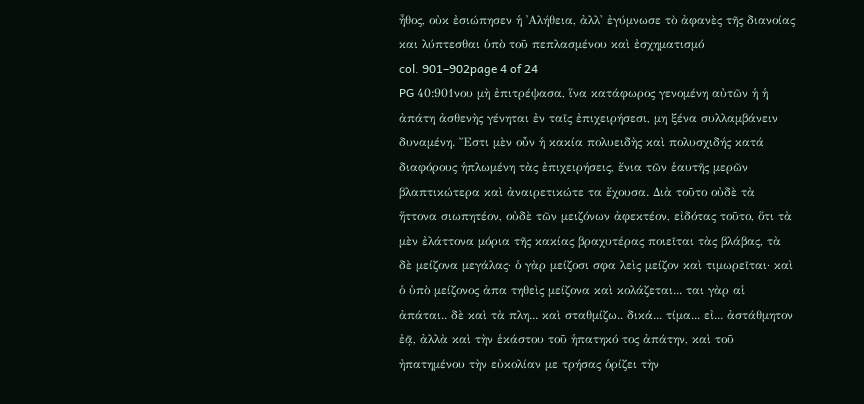ἦθος, οὐκ ἐσιώπησεν ἡ ᾿Αλήθεια, ἀλλ' ἐγύμνωσε τὸ ἀφανὲς τῆς διανοίας και λύπτεσθαι ὑπὸ τοῦ πεπλασμένου καὶ ἐσχηματισμό
col. 901–902page 4 of 24
PG 40:901νου μὴ ἐπιτρέψασα, ἵνα κατάφωρος γενομένη αὐτῶν ἡ ἡ ἀπάτη ἀσθενὴς γένηται ἐν ταῖς ἐπιχειρήσεσι, μη ξένα συλλαμβάνειν δυναμένη. Ἔστι μὲν οὖν ἡ κακία πολυειδὴς καὶ πολυσχιδής κατά διαφόρους ἡπλωμένη τὰς ἐπιχειρήσεις, ἔνια τῶν ἑαυτῆς μερῶν βλαπτικώτερα καὶ ἀναιρετικώτε τα ἔχουσα. Διὰ τοῦτο οὐδὲ τὰ ἥττονα σιωπητέον, οὐδὲ τῶν μειζόνων ἀφεκτέον, εἰδότας τοῦτο, ὅτι τὰ μὲν ἐλάττονα μόρια τῆς κακίας βραχυτέρας ποιεῖται τὰς βλάβας, τὰ δὲ μείζονα μεγάλας· ὁ γὰρ μείζοσι σφα λεὶς μείζον καὶ τιμωρεῖται· καὶ ὁ ὑπὸ μείζονος ἀπα τηθεὶς μείζονα καὶ κολάζεται... ται γὰρ αἱ ἀπάται.. δὲ καὶ τὰ πλη... καὶ σταθμίζω.. δικά... τίμα... εἰ... ἀστάθμητον ἐᾷ, ἀλλὰ καὶ τὴν ἑκάστου τοῦ ἡπατηκό τος ἀπάτην, καὶ τοῦ ἠπατημένου τὴν εὐκολίαν με τρήσας ὁρίζει τὴν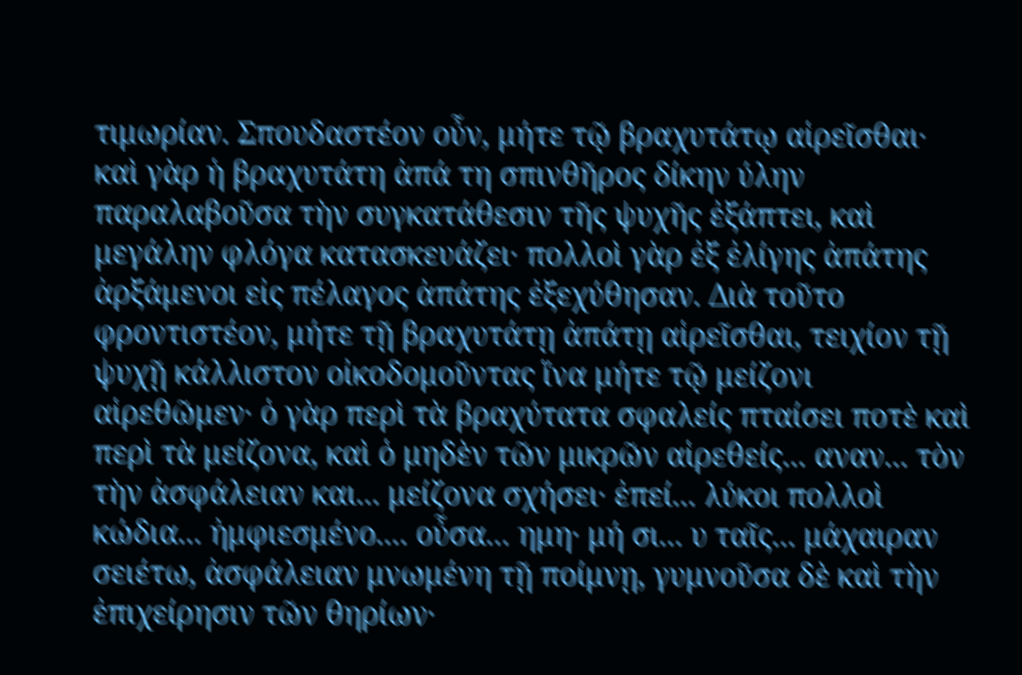τιμωρίαν. Σπουδαστέον οὖν, μήτε τῷ βραχυτάτῳ αἱρεῖσθαι· καὶ γὰρ ἡ βραχυτάτη ἀπά τη σπινθῆρος δίκην ύλην παραλαβοῦσα τὴν συγκατάθεσιν τῆς ψυχῆς ἐξάπτει, καὶ μεγάλην φλόγα κατασκευάζει· πολλοὶ γὰρ ἐξ ἐλίγης ἀπάτης ἀρξάμενοι εἰς πέλαγος ἀπάτης ἐξεχύθησαν. Διὰ τοῦτο φροντιστέον, μήτε τῇ βραχυτάτῃ ἀπάτῃ αἱρεῖσθαι, τειχίον τῇ ψυχῇ κάλλιστον οἰκοδομοῦντας ἵνα μήτε τῷ μείζονι αἱρεθῶμεν· ὁ γὰρ περὶ τὰ βραχύτατα σφαλείς πταίσει ποτὲ καὶ περὶ τὰ μείζονα, καὶ ὁ μηδὲν τῶν μικρῶν αἱρεθείς... αναν... τὸν τὴν ἀσφάλειαν και... μείζονα σχήσει· ἐπεί... λύκοι πολλοὶ κώδια... ἠμφιεσμένο.... οὖσα... ημη· μή σι... υ ταῖς... μάχαιραν σειέτω, ἀσφάλειαν μνωμένη τῇ ποίμνῃ, γυμνοῦσα δὲ καὶ τὴν ἐπιχείρησιν τῶν θηρίων·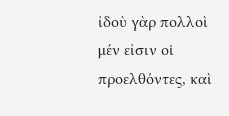ἰδοὺ γὰρ πολλοὶ μέν εἰσιν οἱ προελθόντες, καὶ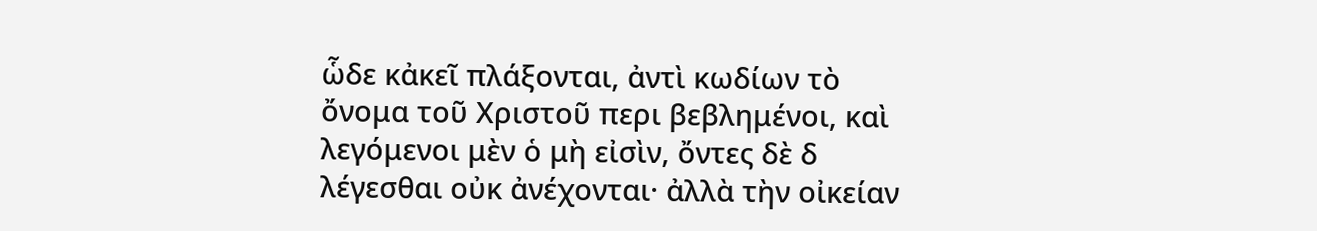ὧδε κἀκεῖ πλάξονται, ἀντὶ κωδίων τὸ ὄνομα τοῦ Χριστοῦ περι βεβλημένοι, καὶ λεγόμενοι μὲν ὁ μὴ εἰσὶν, ὄντες δὲ δ λέγεσθαι οὐκ ἀνέχονται· ἀλλὰ τὴν οἰκείαν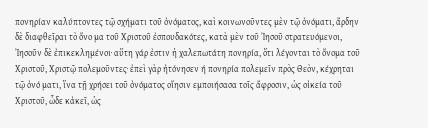πονηρίαν καλύπτοντες τῷ σχήματι τοῦ ὀνόματος, καὶ κοινωνοῦντες μὲν τῷ ὀνόματι, ἄρδην δὲ διαφθεῖραι τὸ ὄνο μα τοῦ Χριστοῦ ἐσπουδακότες, κατὰ μὲν τοῦ Ἰησοῦ στρατευόμενοι, Ἰησοῦν δὲ ἐπικεκλημένοι· αὕτη γάρ ἐστιν ἡ χαλεπωτάτη πονηρία, ὅτι λέγονται τὸ ὄνομα τοῦ Χριστοῦ, Χριστῷ πολεμοῦντες· ἐπεὶ γὰρ ἠτόνησεν ή πονηρία πολεμεῖν πρὸς Θεὸν, κέχρηται τῷ ὀνό ματι, ἵνα τῇ χρήσει τοῦ ὀνόματος οἴησιν εμποιήσασα τοῖς ἄφροσιν, ὡς οἰκεία τοῦ Χριστοῦ, ὧδε κἀκεῖ, ὡς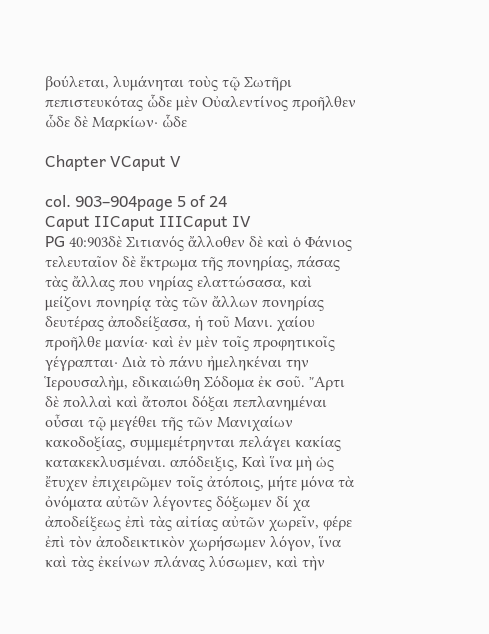βούλεται, λυμάνηται τοὺς τῷ Σωτῆρι πεπιστευκότας ὧδε μὲν Οὐαλεντίνος προῆλθεν ὧδε δὲ Μαρκίων· ὧδε

Chapter VCaput V

col. 903–904page 5 of 24
Caput IICaput IIICaput IV
PG 40:903δὲ Σιτιανός ἄλλοθεν δὲ καὶ ὁ Φάνιος τελευταῖον δὲ ἔκτρωμα τῆς πονηρίας, πάσας τὰς ἄλλας που νηρίας ελαττώσασα, καὶ μείζονι πονηρίᾳ τὰς τῶν ἄλλων πονηρίας δευτέρας ἀποδείξασα, ἡ τοῦ Μανι. χαίου προῆλθε μανία· καὶ ἐν μὲν τοῖς προφητικοῖς γέγραπται· Διὰ τὸ πάνυ ἠμεληκέναι την Ἱερουσαλὴμ, εδικαιώθη Σόδομα ἐκ σοῦ. ῎Αρτι δὲ πολλαὶ καὶ ἄτοποι δόξαι πεπλανημέναι οὖσαι τῷ μεγέθει τῆς τῶν Μανιχαίων κακοδοξίας, συμμεμέτρηνται πελάγει κακίας κατακεκλυσμέναι. απόδειξις, Καὶ ἵνα μὴ ὡς ἔτυχεν ἐπιχειρῶμεν τοῖς ἀτόποις, μήτε μόνα τὰ ὀνόματα αὐτῶν λέγοντες δόξωμεν δί χα ἀποδείξεως ἐπὶ τὰς αἰτίας αὐτῶν χωρεῖν, φέρε ἐπὶ τὸν ἀποδεικτικὸν χωρήσωμεν λόγον, ἵνα καὶ τὰς ἐκείνων πλάνας λύσωμεν, καὶ τὴν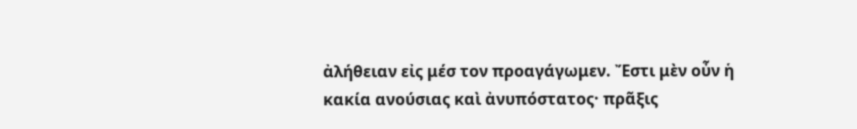ἀλήθειαν εἰς μέσ τον προαγάγωμεν. Ἔστι μὲν οὖν ἡ κακία ανούσιας καὶ ἀνυπόστατος· πρᾶξις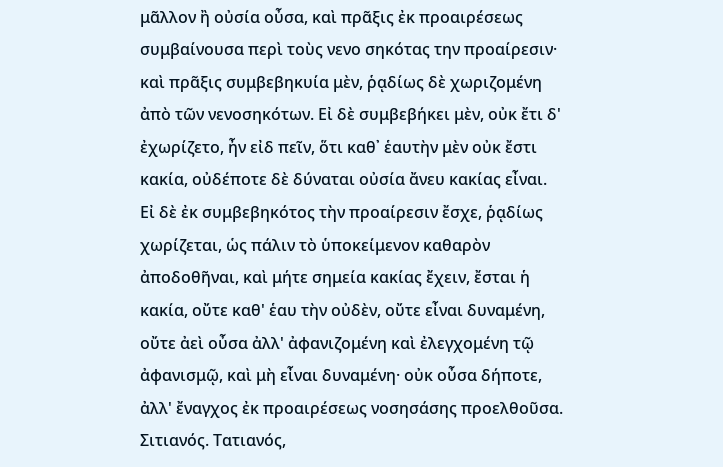μᾶλλον ἢ οὐσία οὖσα, καὶ πρᾶξις ἐκ προαιρέσεως συμβαίνουσα περὶ τοὺς νενο σηκότας την προαίρεσιν· καὶ πρᾶξις συμβεβηκυία μὲν, ῥᾳδίως δὲ χωριζομένη ἀπὸ τῶν νενοσηκότων. Εἰ δὲ συμβεβήκει μὲν, οὐκ ἔτι δ' ἐχωρίζετο, ἦν εἰδ πεῖν, ὅτι καθ᾿ ἑαυτὴν μὲν οὐκ ἔστι κακία, οὐδέποτε δὲ δύναται οὐσία ἄνευ κακίας εἶναι. Εἰ δὲ ἐκ συμβεβηκότος τὴν προαίρεσιν ἔσχε, ῥᾳδίως χωρίζεται, ὡς πάλιν τὸ ὑποκείμενον καθαρὸν ἀποδοθῆναι, καὶ μήτε σημεία κακίας ἔχειν, ἔσται ἡ κακία, οὔτε καθ' ἑαυ τὴν οὐδὲν, οὔτε εἶναι δυναμένη, οὔτε ἀεὶ οὖσα ἀλλ' ἀφανιζομένη καὶ ἐλεγχομένη τῷ ἀφανισμῷ, καὶ μὴ εἶναι δυναμένη· οὐκ οὖσα δήποτε, ἀλλ' ἔναγχος ἐκ προαιρέσεως νοσησάσης προελθοῦσα. Σιτιανός. Τατιανός,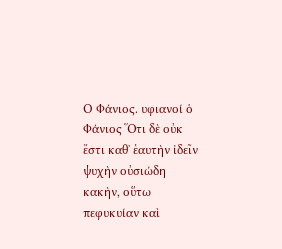Ο Φάνιος. υφιανοί ὁ Φάνιος Ὅτι δὲ οὐκ ἔστι καθ᾿ ἑαυτὴν ἰδεῖν ψυχὴν οὐσιώδη κακὴν, οὕτω πεφυκυίαν καὶ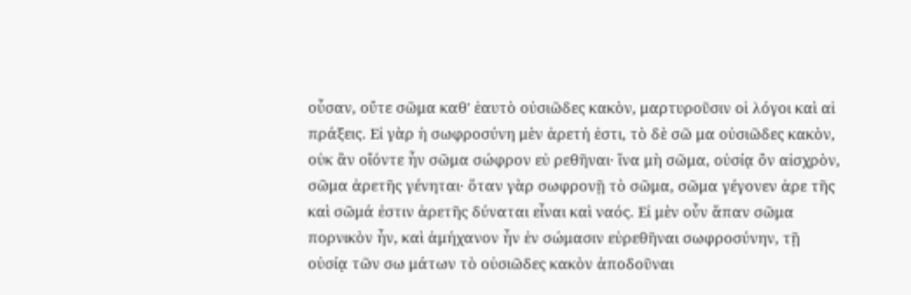οὖσαν, οὔτε σῶμα καθ' ἑαυτὸ οὐσιῶδες κακὸν, μαρτυροῦσιν οἱ λόγοι καὶ αἱ πράξεις. Εἰ γὰρ ἡ σωφροσύνη μὲν ἀρετή ἐστι, τὸ δὲ σῶ μα οὐσιῶδες κακὸν, οὐκ ἂν οἴόντε ἦν σῶμα σώφρον εὐ ρεθῆναι· ἵνα μὴ σῶμα, οὐσίᾳ ὂν αἰσχρὸν, σῶμα ἀρετῆς γένηται· ὅταν γὰρ σωφρονῇ τὸ σῶμα, σῶμα γέγονεν ἀρε τῆς καὶ σῶμά ἐστιν ἀρετῆς δύναται εἶναι καὶ ναός. Εἰ μὲν οὖν ἅπαν σῶμα πορνικὸν ἦν, καὶ ἀμήχανον ἦν ἐν σώμασιν εὑρεθῆναι σωφροσύνην, τῇ οὐσίᾳ τῶν σω μάτων τὸ οὐσιῶδες κακὸν ἀποδοῦναι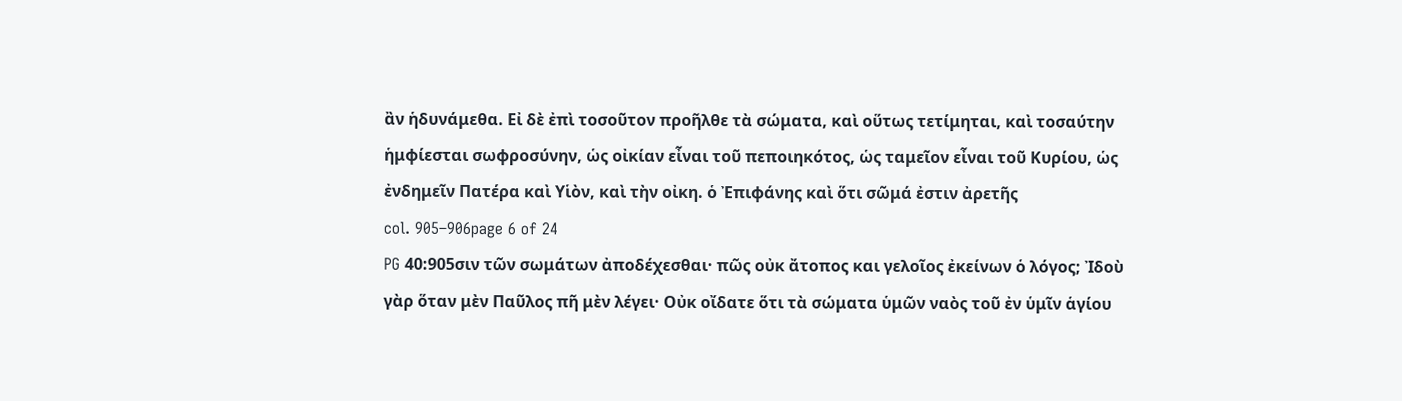ἂν ἡδυνάμεθα. Εἰ δὲ ἐπὶ τοσοῦτον προῆλθε τὰ σώματα, καὶ οὕτως τετίμηται, καὶ τοσαύτην ἡμφίεσται σωφροσύνην, ὡς οἰκίαν εἶναι τοῦ πεποιηκότος, ὡς ταμεῖον εἶναι τοῦ Κυρίου, ὡς ἐνδημεῖν Πατέρα καὶ Υἱὸν, καὶ τὴν οἰκη. ὁ Ἐπιφάνης καὶ ὅτι σῶμά ἐστιν ἀρετῆς
col. 905–906page 6 of 24
PG 40:905σιν τῶν σωμάτων ἀποδέχεσθαι· πῶς οὐκ ἄτοπος και γελοῖος ἐκείνων ὁ λόγος; Ἰδοὺ γὰρ ὅταν μὲν Παῦλος πῆ μὲν λέγει· Οὐκ οἴδατε ὅτι τὰ σώματα ὑμῶν ναὸς τοῦ ἐν ὑμῖν ἁγίου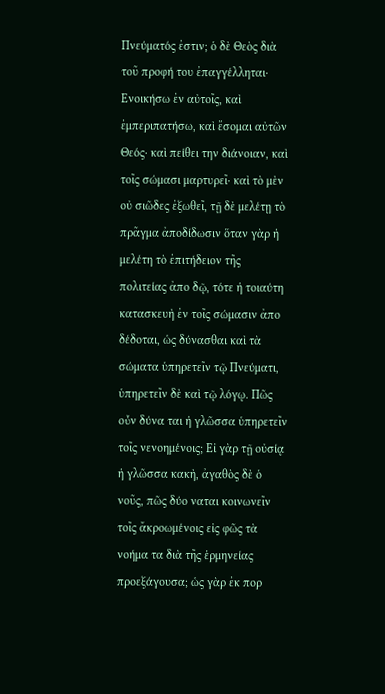Πνεύματός ἐστιν; ὁ δὲ Θεὸς διὰ τοῦ προφή του ἐπαγγέλληται· Ενοικήσω ἐν αὐτοῖς, καὶ ἐμπεριπατήσω, καὶ ἔσομαι αὐτῶν Θεός· καὶ πείθει την διάνοιαν, καὶ τοῖς σώμασι μαρτυρεῖ· καὶ τὸ μὲν οὐ σιῶδες ἐξωθεῖ, τῇ δὲ μελέτῃ τὸ πρᾶγμα ἀποδίδωσιν ὅταν γὰρ ἡ μελέτη τὸ ἐπιτήδειον τῆς πολιτείας ἀπο δῷ, τότε ἡ τοιαύτη κατασκευὴ ἐν τοῖς σώμασιν ἀπο δέδοται, ὡς δύνασθαι καὶ τὰ σώματα ὑπηρετεῖν τῷ Πνεύματι, ὑπηρετεῖν δὲ καὶ τῷ λόγῳ. Πῶς οὖν δύνα ται ἡ γλῶσσα ὑπηρετεῖν τοῖς νενοημένοις; Εἰ γὰρ τῇ οὐσίᾳ ἡ γλῶσσα κακὴ, ἀγαθὸς δὲ ὁ νοῦς, πῶς δύο ναται κοινωνεῖν τοῖς ἄκροωμένοις εἰς φῶς τὰ νοήμα τα διὰ τῆς ἑρμηνείας προεξάγουσα; ὡς γὰρ ἐκ πορ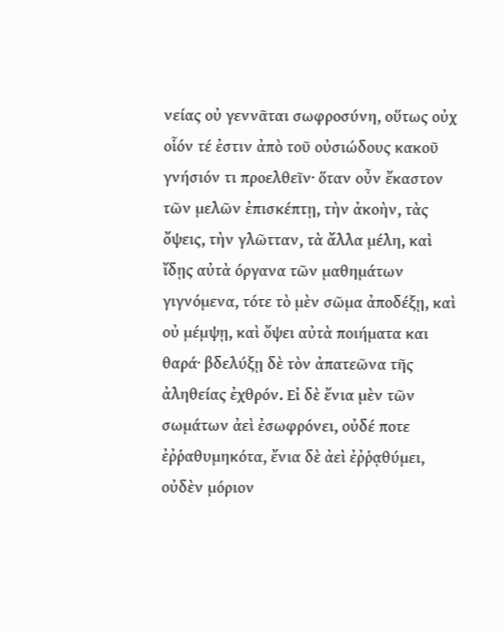νείας οὐ γεννᾶται σωφροσύνη, οὕτως οὐχ οἷόν τέ ἐστιν ἀπὸ τοῦ οὐσιώδους κακοῦ γνήσιόν τι προελθεῖν· ὅταν οὖν ἔκαστον τῶν μελῶν ἐπισκέπτῃ, τὴν ἀκοὴν, τὰς ὄψεις, τὴν γλῶτταν, τὰ ἄλλα μέλη, καὶ ἴδῃς αὐτὰ όργανα τῶν μαθημάτων γιγνόμενα, τότε τὸ μὲν σῶμα ἀποδέξῃ, καὶ οὐ μέμψῃ, καὶ ὄψει αὐτὰ ποιήματα και θαρά· βδελύξῃ δὲ τὸν ἀπατεῶνα τῆς ἀληθείας ἐχθρόν. Εἰ δὲ ἔνια μὲν τῶν σωμάτων ἀεὶ ἐσωφρόνει, οὐδέ ποτε ἐῤῥαθυμηκότα, ἔνια δὲ ἀεὶ ἐῤῥᾳθύμει, οὐδὲν μόριον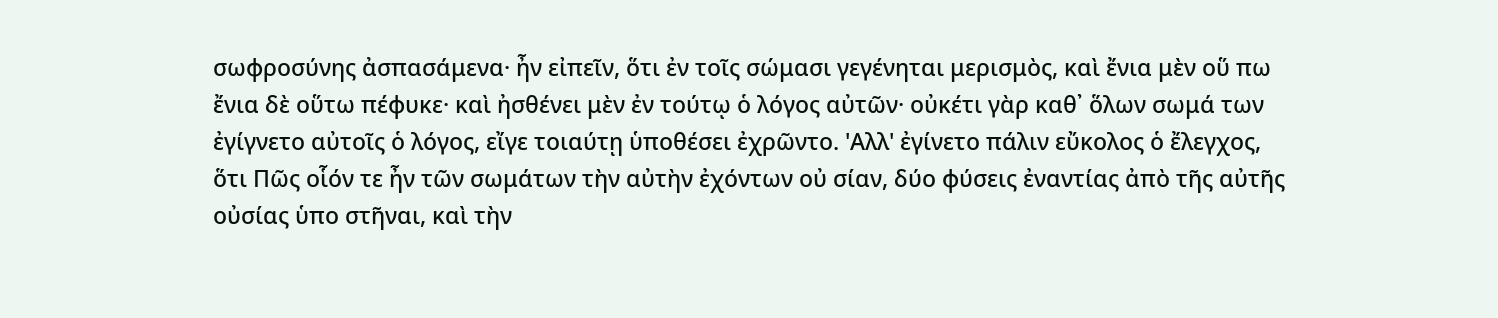σωφροσύνης ἀσπασάμενα· ἦν εἰπεῖν, ὅτι ἐν τοῖς σώμασι γεγένηται μερισμὸς, καὶ ἔνια μὲν οὕ πω ἔνια δὲ οὕτω πέφυκε· καὶ ἠσθένει μὲν ἐν τούτῳ ὁ λόγος αὐτῶν· οὐκέτι γὰρ καθ᾿ ὅλων σωμά των ἐγίγνετο αὐτοῖς ὁ λόγος, εἴγε τοιαύτῃ ὑποθέσει ἐχρῶντο. 'Αλλ' ἐγίνετο πάλιν εὔκολος ὁ ἔλεγχος, ὅτι Πῶς οἷόν τε ἦν τῶν σωμάτων τὴν αὐτὴν ἐχόντων οὐ σίαν, δύο φύσεις ἐναντίας ἀπὸ τῆς αὐτῆς οὐσίας ὑπο στῆναι, καὶ τὴν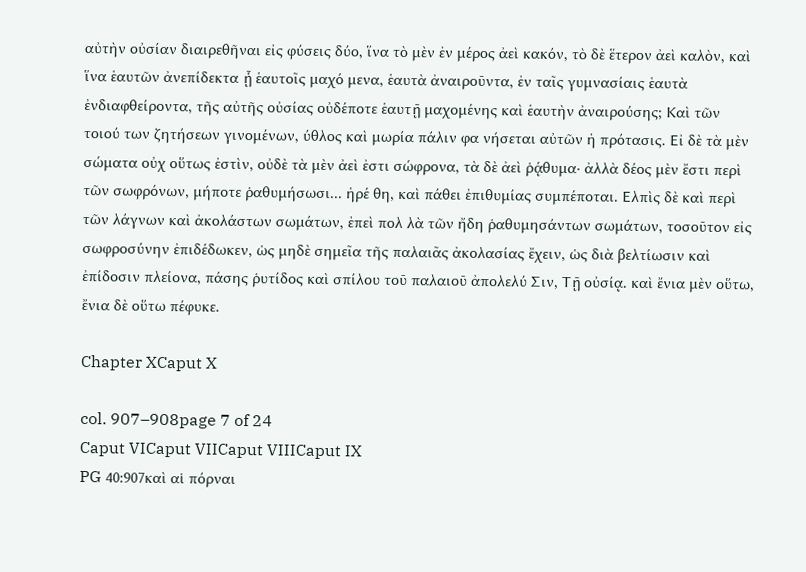αὐτὴν οὐσίαν διαιρεθῆναι εἰς φύσεις δύο, ἵνα τὸ μὲν ἐν μέρος ἀεὶ κακόν, τὸ δὲ ἕτερον ἀεὶ καλὸν, καὶ ἵνα ἑαυτῶν ἀνεπίδεκτα ᾗ ἑαυτοῖς μαχό μενα, ἑαυτὰ ἀναιροῦντα, ἐν ταῖς γυμνασίαις ἑαυτὰ ἐνδιαφθείροντα, τῆς αὐτῆς οὐσίας οὐδέποτε ἑαυτῇ μαχομένης καὶ ἑαυτὴν ἀναιρούσης; Καὶ τῶν τοιού των ζητήσεων γινομένων, ύθλος καὶ μωρία πάλιν φα νήσεται αὐτῶν ἡ πρότασις. Εἰ δὲ τὰ μὲν σώματα οὐχ οὕτως ἐστὶν, οὐδὲ τὰ μὲν ἀεὶ ἐστι σώφρονα, τὰ δὲ ἀεὶ ῥᾴθυμα· ἀλλὰ δέος μὲν ἔστι περὶ τῶν σωφρόνων, μήποτε ῥαθυμήσωσι... ἡρέ θη, καὶ πάθει ἐπιθυμίας συμπέποται. Ελπὶς δὲ καὶ περὶ τῶν λάγνων καὶ ἀκολάστων σωμάτων, ἐπεὶ πολ λὰ τῶν ἤδη ῥαθυμησάντων σωμάτων, τοσοῦτον εἰς σωφροσύνην ἐπιδέδωκεν, ὡς μηδὲ σημεῖα τῆς παλαιᾶς ἀκολασίας ἔχειν, ὡς διὰ βελτίωσιν καὶ ἐπίδοσιν πλείονα, πάσης ῥυτίδος καὶ σπίλου τοῦ παλαιοῦ ἀπολελύ Σιν, Τῇ οὐσίᾳ. καὶ ἔνια μὲν οὕτω, ἔνια δὲ οὕτω πέφυκε.

Chapter XCaput X

col. 907–908page 7 of 24
Caput VICaput VIICaput VIIICaput IX
PG 40:907καὶ αἱ πόρναι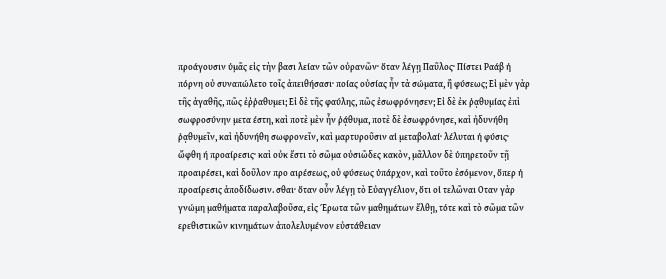προάγουσιν ὑμᾶς εἰς τὴν βασι λείαν τῶν οὐρανῶν· ὅταν λέγῃ Παῦλος· Πίστει Ραάβ ἡ πόρνη οὐ συναπώλετο τοῖς ἀπειθήσασι· ποίας οὐσίας ἦν τὰ σώματα, ἢ φύσεως; Εἰ μὲν γὰρ τῆς ἀγαθῆς, πῶς ἐῤῥαθυμει; Εἰ δὲ τῆς φαύλης, πῶς ἐσωφρόνησεν; Εἰ δὲ ἐκ ῥᾳθυμίας ἐπὶ σωφροσύνην μετα έστη, καὶ ποτὲ μὲν ἦν ῥᾴθυμα, ποτὲ δὲ ἐσωφρόνησε, καὶ ἠδυνήθη ῥᾳθυμεῖν, καὶ ἠδυνήθη σωφρονεῖν, καὶ μαρτυροῦσιν αἱ μεταβολαί· λέλυται ἡ φύσις· ὤφθη ή προαίρεσις· καὶ οὐκ ἔστι τὸ σῶμα οὐσιῶδες κακὸν, μᾶλλον δὲ ὑπηρετοῦν τῇ προαιρέσει, καὶ δοῦλον προ αιρέσεως, οὐ φύσεως ὑπάρχον, καὶ τοῦτο ἐσόμενον, ὅπερ ἡ προαίρεσις ἀποδίδωσιν. σθαι· ὅταν οὖν λέγῃ τὸ Εὐαγγέλιον, ὅτι οἱ τελῶναι Οταν γὰρ γνώμη μαθήματα παραλαβοῦσα, εἰς Έρωτα τῶν μαθημάτων ἔλθῃ, τότε καὶ τὸ σῶμα τῶν ερεθιστικῶν κινημάτων ἀπολελυμένον εὐστάθειαν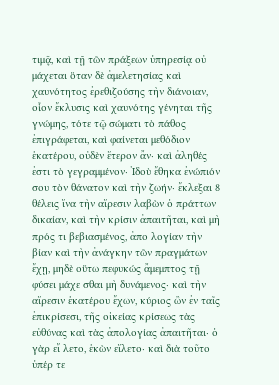τιμᾷ, καὶ τῇ τῶν πράξεων ὑπηρεσίᾳ οὐ μάχεται ὅταν δὲ ἀμελετησίας καὶ χαυνότητος ἐρεθιζούσης τὴν διάνοιαν, οἷον ἔκλυσις καὶ χαυνότης γένηται τῆς γνώμης, τότε τῷ σώματι τὸ πάθος ἐπιγράφεται, καὶ φαίνεται μεθόδιον ἑκατέρου, οὐδὲν ἕτερον ἄν· καὶ ἀληθές ἐστι τὸ γεγραμμένον· Ἰδοὺ ἔθηκα ἐνώπιόν σου τὸν θάνατον καὶ τὴν ζωήν· ἔκλεξαι 8 θέλεις ἵνα τὴν αἵρεσιν λαβὼν ὁ πράττων δικαίαν, καὶ τὴν κρίσιν ἀπαιτῆται, καὶ μὴ πρός τι βεβιασμένος, ἀπο λογίαν τὴν βίαν καὶ τὴν ἀνάγκην τῶν πραγμάτων ἔχῃ, μηδὲ οὕτω πεφυκώς ἄμεμπτος τῇ φύσει μάχε σθαι μὴ δυνάμενος· καὶ τὴν αἵρεσιν ἑκατέρου ἔχων, κύριος ὢν ἐν ταῖς ἐπικρίσεσι, τῆς οἰκείας κρίσεως τὰς εὐθύνας καὶ τὰς ἀπολογίας ἀπαιτῆται· ὁ γὰρ εἴ λετο, ἑκὼν εἵλετο· καὶ διὰ τοῦτο ὑπέρ τε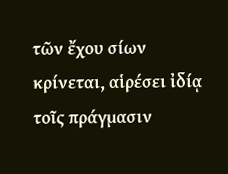τῶν ἔχου σίων κρίνεται, αἱρέσει ἰδίᾳ τοῖς πράγμασιν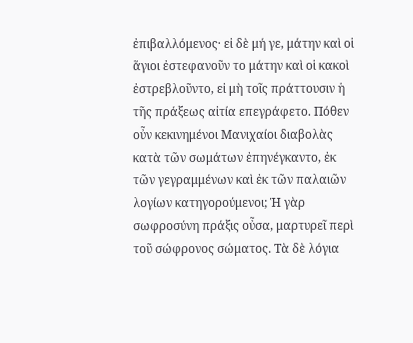ἐπιβαλλόμενος· εἰ δὲ μή γε, μάτην καὶ οἱ ἅγιοι ἐστεφανοῦν το μάτην καὶ οἱ κακοὶ ἐστρεβλοῦντο, εἰ μὴ τοῖς πράττουσιν ἡ τῆς πράξεως αἰτία επεγράφετο. Πόθεν οὖν κεκινημένοι Μανιχαίοι διαβολὰς κατὰ τῶν σωμάτων ἐπηνέγκαντο, ἐκ τῶν γεγραμμένων καὶ ἐκ τῶν παλαιῶν λογίων κατηγορούμενοι; Ἡ γὰρ σωφροσύνη πράξις οὖσα, μαρτυρεῖ περὶ τοῦ σώφρονος σώματος. Τὰ δὲ λόγια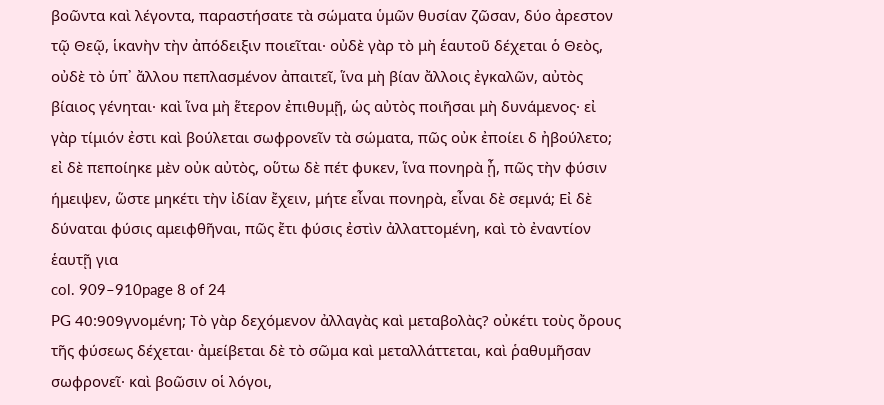βοῶντα καὶ λέγοντα, παραστήσατε τὰ σώματα ὑμῶν θυσίαν ζῶσαν, δύο ἀρεστον τῷ Θεῷ, ἱκανὴν τὴν ἀπόδειξιν ποιεῖται· οὐδὲ γὰρ τὸ μὴ ἑαυτοῦ δέχεται ὁ Θεὸς, οὐδὲ τὸ ὑπ᾽ ἄλλου πεπλασμένον ἀπαιτεῖ, ἵνα μὴ βίαν ἄλλοις ἐγκαλῶν, αὐτὸς βίαιος γένηται· καὶ ἵνα μὴ ἕτερον ἐπιθυμῇ, ὡς αὐτὸς ποιῆσαι μὴ δυνάμενος· εἰ γὰρ τίμιόν ἐστι καὶ βούλεται σωφρονεῖν τὰ σώματα, πῶς οὐκ ἐποίει δ ἠβούλετο; εἰ δὲ πεποίηκε μὲν οὐκ αὐτὸς, οὕτω δὲ πέτ φυκεν, ἵνα πονηρὰ ᾖ, πῶς τὴν φύσιν ήμειψεν, ὥστε μηκέτι τὴν ἰδίαν ἔχειν, μήτε εἶναι πονηρὰ, εἶναι δὲ σεμνά; Εἰ δὲ δύναται φύσις αμειφθῆναι, πῶς ἔτι φύσις ἐστὶν ἀλλαττομένη, καὶ τὸ ἐναντίον ἑαυτῇ για
col. 909–910page 8 of 24
PG 40:909γνομένη; Τὸ γὰρ δεχόμενον ἀλλαγὰς καὶ μεταβολὰς? οὐκέτι τοὺς ὄρους τῆς φύσεως δέχεται· ἀμείβεται δὲ τὸ σῶμα καὶ μεταλλάττεται, καὶ ῥαθυμῆσαν σωφρονεῖ· καὶ βοῶσιν οἱ λόγοι,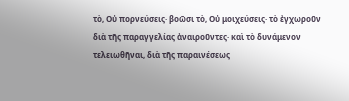τὸ, Οὐ πορνεύσεις· βοῶσι τὸ, Οὐ μοιχεύσεις· τὸ ἐγχωροῦν διὰ τῆς παραγγελίας ἀναιροῦντες· καὶ τὸ δυνάμενον τελειωθῆναι, διὰ τῆς παραινέσεως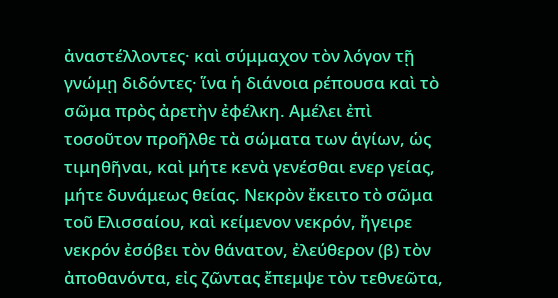ἀναστέλλοντες· καὶ σύμμαχον τὸν λόγον τῇ γνώμῃ διδόντες· ἵνα ἡ διάνοια ρέπουσα καὶ τὸ σῶμα πρὸς ἀρετὴν ἐφέλκη. Αμέλει ἐπὶ τοσοῦτον προῆλθε τὰ σώματα των ἁγίων, ὡς τιμηθῆναι, καὶ μήτε κενὰ γενέσθαι ενερ γείας, μήτε δυνάμεως θείας. Νεκρὸν ἔκειτο τὸ σῶμα τοῦ Ελισσαίου, καὶ κείμενον νεκρόν, ἤγειρε νεκρόν ἐσόβει τὸν θάνατον, ἐλεύθερον (β) τὸν ἀποθανόντα, εἰς ζῶντας ἔπεμψε τὸν τεθνεῶτα,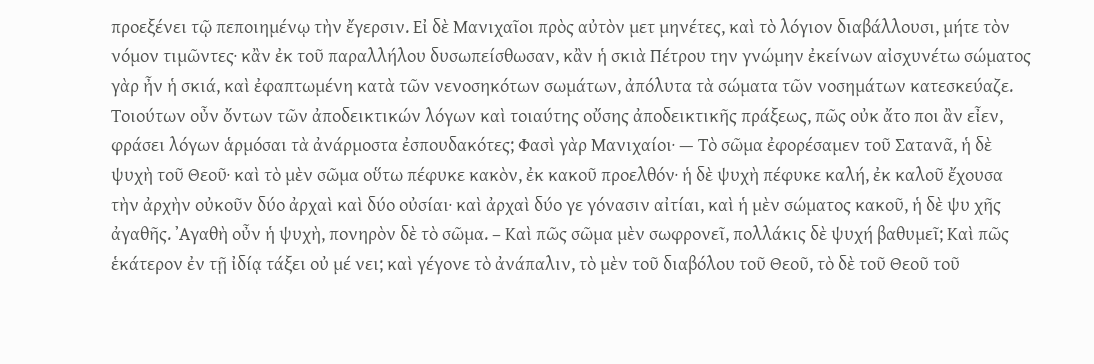προεξένει τῷ πεποιημένῳ τὴν ἔγερσιν. Εἰ δὲ Μανιχαῖοι πρὸς αὐτὸν μετ μηνέτες, καὶ τὸ λόγιον διαβάλλουσι, μήτε τὸν νόμον τιμῶντες· κἂν ἐκ τοῦ παραλλήλου δυσωπείσθωσαν, κἂν ἡ σκιὰ Πέτρου την γνώμην ἐκείνων αἰσχυνέτω σώματος γὰρ ἦν ἡ σκιά, καὶ ἐφαπτωμένη κατὰ τῶν νενοσηκότων σωμάτων, ἀπόλυτα τὰ σώματα τῶν νοσημάτων κατεσκεύαζε. Τοιούτων οὖν ὄντων τῶν ἀποδεικτικών λόγων καὶ τοιαύτης οὔσης ἀποδεικτικῆς πράξεως, πῶς οὐκ ἄτο ποι ἂν εἶεν, φράσει λόγων ἁρμόσαι τὰ ἀνάρμοστα ἐσπουδακότες; Φασὶ γὰρ Μανιχαίοι· — Τὸ σῶμα ἐφορέσαμεν τοῦ Σατανᾶ, ἡ δὲ ψυχὴ τοῦ Θεοῦ· καὶ τὸ μὲν σῶμα οὕτω πέφυκε κακὸν, ἐκ κακοῦ προελθόν· ἡ δὲ ψυχὴ πέφυκε καλή, ἐκ καλοῦ ἔχουσα τὴν ἀρχὴν οὐκοῦν δύο ἀρχαὶ καὶ δύο οὐσίαι· καὶ ἀρχαὶ δύο γε γόνασιν αἰτίαι, καὶ ἡ μὲν σώματος κακοῦ, ἡ δὲ ψυ χῆς ἀγαθῆς. ᾿Αγαθὴ οὖν ἡ ψυχὴ, πονηρὸν δὲ τὸ σῶμα. – Καὶ πῶς σῶμα μὲν σωφρονεῖ, πολλάκις δὲ ψυχή βαθυμεῖ; Καὶ πῶς ἑκάτερον ἐν τῇ ἰδίᾳ τάξει οὐ μέ νει; καὶ γέγονε τὸ ἀνάπαλιν, τὸ μὲν τοῦ διαβόλου τοῦ Θεοῦ, τὸ δὲ τοῦ Θεοῦ τοῦ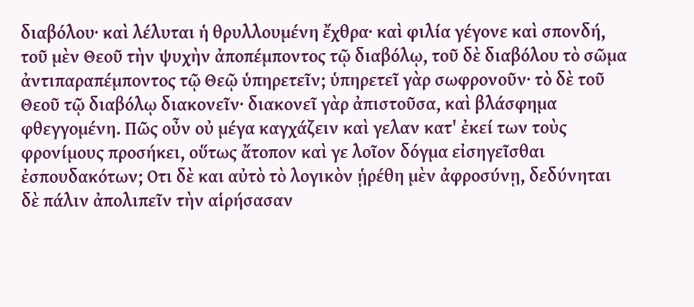διαβόλου· καὶ λέλυται ἡ θρυλλουμένη ἔχθρα· καὶ φιλία γέγονε καὶ σπονδή, τοῦ μὲν Θεοῦ τὴν ψυχὴν ἀποπέμποντος τῷ διαβόλῳ, τοῦ δὲ διαβόλου τὸ σῶμα ἀντιπαραπέμποντος τῷ Θεῷ ὑπηρετεῖν; ὑπηρετεῖ γὰρ σωφρονοῦν· τὸ δὲ τοῦ Θεοῦ τῷ διαβόλῳ διακονεῖν· διακονεῖ γὰρ ἀπιστοῦσα, καὶ βλάσφημα φθεγγομένη. Πῶς οὖν οὐ μέγα καγχάζειν καὶ γελαν κατ' ἐκεί των τοὺς φρονίμους προσήκει, οὕτως ἄτοπον καὶ γε λοῖον δόγμα εἰσηγεῖσθαι ἐσπουδακότων; Οτι δὲ και αὐτὸ τὸ λογικὸν ᾑρέθη μὲν ἀφροσύνῃ, δεδύνηται δὲ πάλιν ἀπολιπεῖν τὴν αἱρήσασαν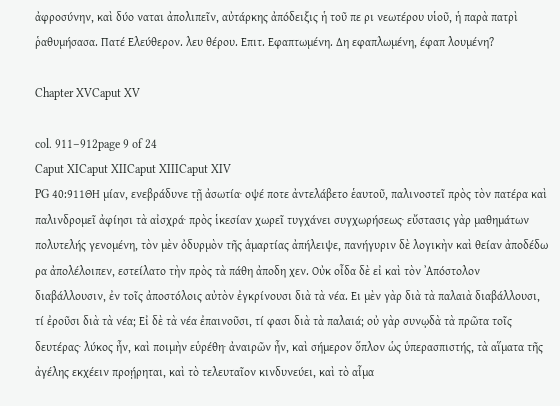ἀφροσύνην, καὶ δύο ναται ἀπολιπεῖν, αὐτάρκης ἀπόδειξις ἡ τοῦ πε ρι νεωτέρου υἱοῦ, ἡ παρὰ πατρὶ ῥαθυμήσασα. Πατέ Ελεύθερον. λευ θέρου. Επιτ. Εφαπτωμένη. Δη εφαπλωμένη, έφαπ λουμένη?

Chapter XVCaput XV

col. 911–912page 9 of 24
Caput XICaput XIICaput XIIICaput XIV
PG 40:911ΘΗ μίαν, ενεβράδυνε τῇ ἀσωτία· οψέ ποτε ἀντελάβετο ἑαυτοῦ, παλινοστεῖ πρὸς τὸν πατέρα καὶ παλινδρομεῖ ἀφίησι τὰ αἰσχρά· πρὸς ἱκεσίαν χωρεῖ τυγχάνει συγχωρήσεως· εὔστασις γὰρ μαθημάτων πολυτελής γενομένη, τὸν μὲν ὀδυρμὸν τῆς ἁμαρτίας ἀπήλειψε, πανήγυριν δὲ λογικὴν καὶ θείαν ἀποδέδω ρα ἀπολέλοιπεν, εστείλατο τὴν πρὸς τὰ πάθη ἀποδη χεν. Οὐκ οἶδα δὲ εἰ καὶ τὸν ᾿Απόστολον διαβάλλουσιν, ἐν τοῖς ἀποστόλοις αὐτὸν ἐγκρίνουσι διὰ τὰ νέα. Ει μὲν γὰρ διὰ τὰ παλαιὰ διαβάλλουσι, τί ἐροῦσι διὰ τὰ νέα; Εἰ δὲ τὰ νέα ἐπαινοῦσι, τί φασι διὰ τὰ παλαιά; οὐ γὰρ συνῳδὰ τὰ πρῶτα τοῖς δευτέρας· λύκος ἦν, καὶ ποιμὴν εὑρέθη· ἀναιρῶν ἦν, καὶ σήμερον ὅπλον ὡς ὑπερασπιστής, τὰ αἵματα τῆς ἀγέλης εκχέειν προῄρηται, καὶ τὸ τελευταῖον κινδυνεύει, καὶ τὸ αἷμα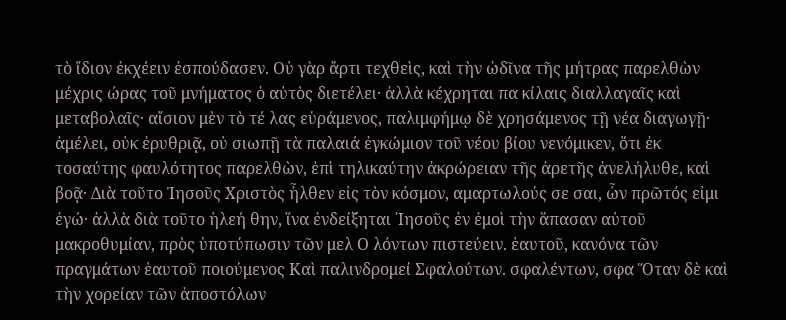τὸ ἴδιον ἐκχέειν ἐσπούδασεν. Οὐ γὰρ ἄρτι τεχθεὶς, καὶ τὴν ὠδῖνα τῆς μήτρας παρελθὼν μέχρις ώρας τοῦ μνήματος ὁ αὐτὸς διετέλει· ἀλλὰ κέχρηται πα κίλαις διαλλαγαῖς καὶ μεταβολαῖς· αἴσιον μὲν τὸ τέ λας εὑράμενος, παλιμφήμῳ δὲ χρησάμενος τῇ νέα διαγωγῇ· ἀμέλει, οὐκ ἐρυθριᾷ, οὐ σιωπῇ τὰ παλαιά ἐγκώμιον τοῦ νέου βίου νενόμικεν, ὅτι ἐκ τοσαύτης φαυλότητος παρελθὼν, ἐπὶ τηλικαύτην ἀκρώρειαν τῆς ἀρετῆς ἀνελήλυθε, καὶ βοᾷ· Διὰ τοῦτο Ἰησοῦς Χριστὸς ἦλθεν εἰς τὸν κόσμον, αμαρτωλούς σε σαι, ὧν πρῶτός εἰμι ἐγώ· ἀλλὰ διὰ τοῦτο ἡλεή θην, ἵνα ἐνδείξηται ᾿Ιησοῦς ἐν ἐμοὶ τὴν ἅπασαν αὐτοῦ μακροθυμίαν, πρὸς ὑποτύπωσιν τῶν μελ Ο λόντων πιστεύειν. ἑαυτοῦ, κανόνα τῶν πραγμάτων ἑαυτοῦ ποιούμενος Καὶ παλινδρομεί Σφαλούτων. σφαλέντων, σφα Ὅταν δὲ καὶ τὴν χορείαν τῶν ἀποστόλων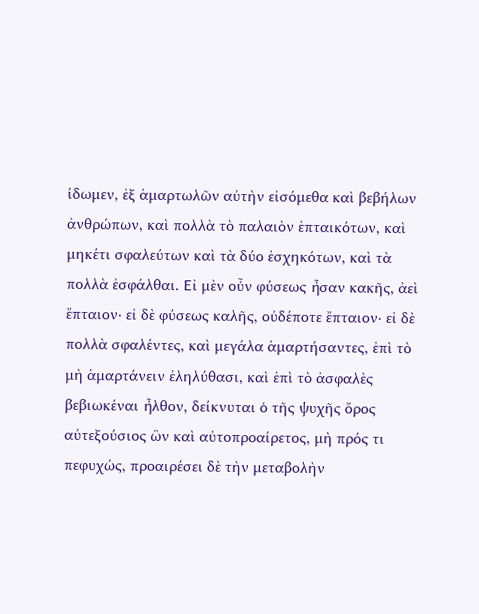ίδωμεν, ἐξ ἁμαρτωλῶν αὐτὴν εἰσόμεθα καὶ βεβήλων ἀνθρώπων, καὶ πολλὰ τὸ παλαιὸν ἑπταικότων, καὶ μηκέτι σφαλεύτων καὶ τὰ δύο ἐσχηκότων, καὶ τὰ πολλὰ ἐσφάλθαι. Εἰ μὲν οὖν φύσεως ἦσαν κακῆς, ἀεὶ ἔπταιον· εἰ δὲ φύσεως καλῆς, οὐδέποτε ἔπταιον· εἰ δὲ πολλὰ σφαλέντες, καὶ μεγάλα ἁμαρτήσαντες, ἐπὶ τὸ μὴ ἁμαρτάνειν ἐληλύθασι, καὶ ἐπὶ τὸ ἀσφαλὲς βεβιωκέναι ἦλθον, δείκνυται ὁ τῆς ψυχῆς ὄρος αὐτεξούσιος ὢν καὶ αὐτοπροαίρετος, μὴ πρός τι πεφυχώς, προαιρέσει δὲ τὴν μεταβολὴν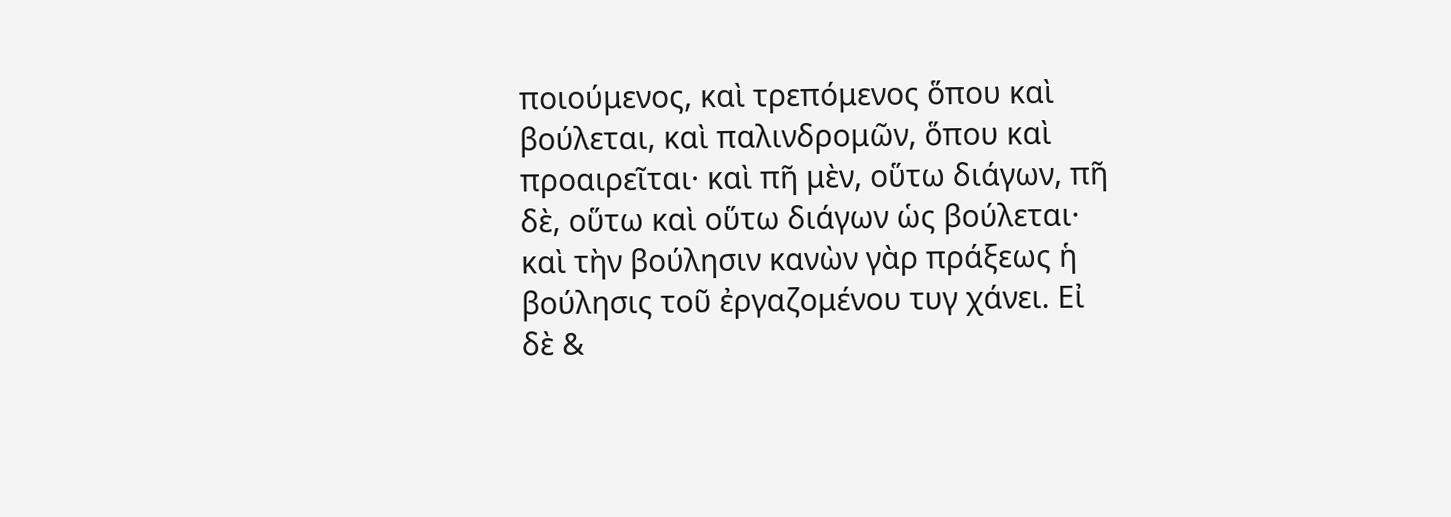ποιούμενος, καὶ τρεπόμενος ὅπου καὶ βούλεται, καὶ παλινδρομῶν, ὅπου καὶ προαιρεῖται· καὶ πῆ μὲν, οὕτω διάγων, πῆ δὲ, οὕτω καὶ οὕτω διάγων ὡς βούλεται· καὶ τὴν βούλησιν κανὼν γὰρ πράξεως ἡ βούλησις τοῦ ἐργαζομένου τυγ χάνει. Εἰ δὲ &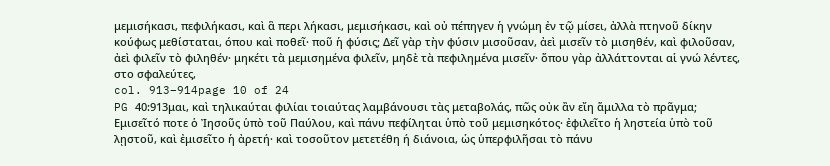μεμισήκασι, πεφιλήκασι, καὶ ἃ περι λήκασι, μεμισήκασι, καὶ οὐ πέπηγεν ἡ γνώμη ἐν τῷ μίσει, ἀλλὰ πτηνοῦ δίκην κούφως μεθίσταται, όπου καὶ ποθεῖ· ποῦ ἡ φύσις; Δεῖ γὰρ τὴν φύσιν μισοῦσαν, ἀεὶ μισεῖν τὸ μισηθέν, καὶ φιλοῦσαν, ἀεὶ φιλεῖν τὸ φιληθέν· μηκέτι τὰ μεμισημένα φιλεῖν, μηδὲ τὰ πεφιλημένα μισεῖν· ὅπου γὰρ ἀλλάττονται αἱ γνώ λέντες, στο σφαλεύτες,
col. 913–914page 10 of 24
PG 40:913μαι, καὶ τηλικαύται φιλίαι τοιαύτας λαμβάνουσι τὰς μεταβολάς, πῶς οὐκ ἂν εἴη ἅμιλλα τὸ πρᾶγμα; Εμισεῖτό ποτε ὁ Ἰησοῦς ὑπὸ τοῦ Παύλου, καὶ πάνυ πεφίληται ὑπὸ τοῦ μεμισηκότος· ἐφιλεῖτο ἡ ληστεία ὑπὸ τοῦ λῃστοῦ, καὶ ἐμισεῖτο ἡ ἀρετή· καὶ τοσοῦτον μετετέθη ή διάνοια, ὡς ὑπερφιλῆσαι τὸ πάνυ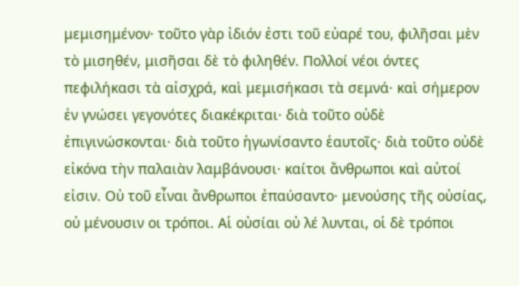μεμισημένον· τοῦτο γὰρ ἰδιόν ἐστι τοῦ εὐαρέ του, φιλῆσαι μὲν τὸ μισηθέν, μισῆσαι δὲ τὸ φιληθέν. Πολλοί νέοι όντες πεφιλήκασι τὰ αἰσχρά, καὶ μεμισήκασι τὰ σεμνά· καὶ σήμερον ἐν γνώσει γεγονότες διακέκριται· διὰ τοῦτο οὐδὲ ἐπιγινώσκονται· διὰ τοῦτο ἡγωνίσαντο ἑαυτοῖς· διὰ τοῦτο οὐδὲ εἰκόνα τὴν παλαιὰν λαμβάνουσι· καίτοι ἄνθρωποι καὶ αὐτοί εἰσιν. Οὐ τοῦ εἶναι ἄνθρωποι ἐπαύσαντο· μενούσης τῆς οὐσίας, οὐ μένουσιν οι τρόποι. Αἱ οὐσίαι οὐ λέ λυνται, οἱ δὲ τρόποι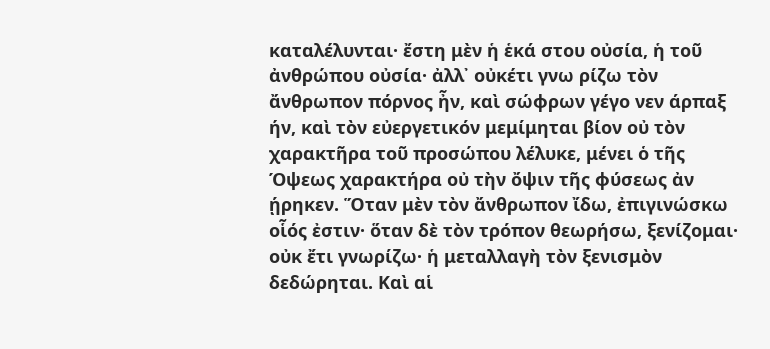καταλέλυνται· ἔστη μὲν ἡ ἑκά στου οὐσία, ἡ τοῦ ἀνθρώπου οὐσία· ἀλλ᾽ οὐκέτι γνω ρίζω τὸν ἄνθρωπον πόρνος ἦν, καὶ σώφρων γέγο νεν άρπαξ ήν, καὶ τὸν εὐεργετικόν μεμίμηται βίον οὐ τὸν χαρακτῆρα τοῦ προσώπου λέλυκε, μένει ὁ τῆς Όψεως χαρακτήρα οὐ τὴν ὄψιν τῆς φύσεως ἀν ῄρηκεν. Ὅταν μὲν τὸν ἄνθρωπον ἴδω, ἐπιγινώσκω οἷός ἐστιν· ὅταν δὲ τὸν τρόπον θεωρήσω, ξενίζομαι· οὐκ ἔτι γνωρίζω· ἡ μεταλλαγὴ τὸν ξενισμὸν δεδώρηται. Καὶ αἱ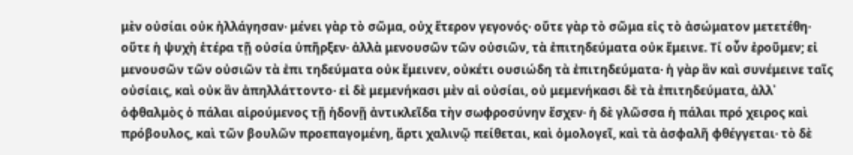μὲν οὐσίαι οὐκ ἠλλάγησαν· μένει γὰρ τὸ σῶμα, οὐχ ἕτερον γεγονός· οὔτε γὰρ τὸ σῶμα εἰς τὸ ἀσώματον μετετέθη· οὔτε ἡ ψυχὴ ἑτέρα τῇ οὐσία ὑπῆρξεν· ἀλλὰ μενουσῶν τῶν οὐσιῶν, τὰ ἐπιτηδεύματα οὐκ ἔμεινε. Τί οὖν ἐροῦμεν; εἰ μενουσῶν τῶν οὐσιῶν τὰ ἐπι τηδεύματα οὐκ ἔμεινεν, οὐκέτι ουσιώδη τὰ ἐπιτηδεύματα· ἡ γὰρ ἂν καὶ συνέμεινε ταῖς οὐσίαις, καὶ οὐκ ἂν ἀπηλλάττοντο· εἰ δὲ μεμενήκασι μὲν αἱ οὐσίαι, οὐ μεμενήκασι δὲ τὰ ἐπιτηδεύματα, ἀλλ᾿ ὀφθαλμὸς ὁ πάλαι αἱρούμενος τῇ ἡδονῇ ἀντικλεῖδα τὴν σωφροσύνην ἔσχεν· ἡ δὲ γλῶσσα ἡ πάλαι πρό χειρος καὶ πρόβουλος, καὶ τῶν βουλῶν προεπαγομένη, ἄρτι χαλινῷ πείθεται, καὶ ὁμολογεῖ, καὶ τὰ ἀσφαλῆ φθέγγεται· τὸ δὲ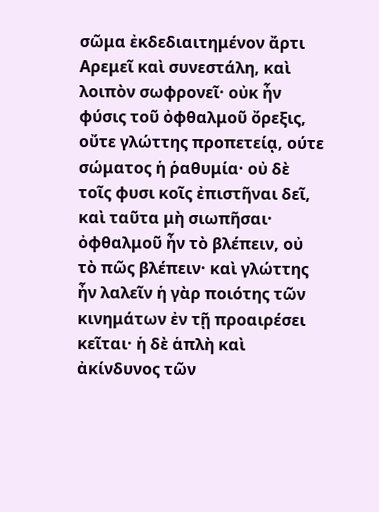σῶμα ἐκδεδιαιτημένον ἄρτι Αρεμεῖ καὶ συνεστάλη, καὶ λοιπὸν σωφρονεῖ· οὐκ ἦν φύσις τοῦ ὀφθαλμοῦ ὄρεξις, οὔτε γλώττης προπετείᾳ, ούτε σώματος ἡ ῥαθυμία· οὐ δὲ τοῖς φυσι κοῖς ἐπιστῆναι δεῖ, καὶ ταῦτα μὴ σιωπῆσαι· ὀφθαλμοῦ ἦν τὸ βλέπειν, οὐ τὸ πῶς βλέπειν· καὶ γλώττης ἦν λαλεῖν ἡ γὰρ ποιότης τῶν κινημάτων ἐν τῇ προαιρέσει κεῖται· ἡ δὲ ἁπλὴ καὶ ἀκίνδυνος τῶν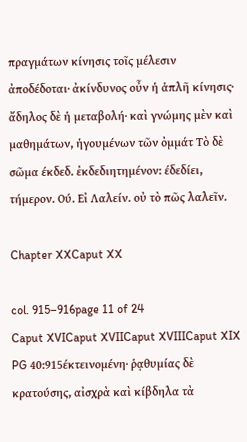πραγμάτων κίνησις τοῖς μέλεσιν ἀποδέδοται· ἀκίνδυνος οὖν ἡ ἁπλῆ κίνησις· ἄδηλος δὲ ἡ μεταβολή· καὶ γνώμης μὲν καὶ μαθημάτων, ἡγουμένων τῶν ὀμμάτ Τὸ δὲ σῶμα έκδεδ. ἐκδεδιητημένον: έδεδίει, τήμερον. Ού. Εἰ Λαλείν. οὐ τὸ πῶς λαλεῖν.

Chapter XXCaput XX

col. 915–916page 11 of 24
Caput XVICaput XVIICaput XVIIICaput XIX
PG 40:915έκτεινομένη· ῥᾳθυμίας δὲ κρατούσης, αἰσχρὰ καὶ κίβδηλα τὰ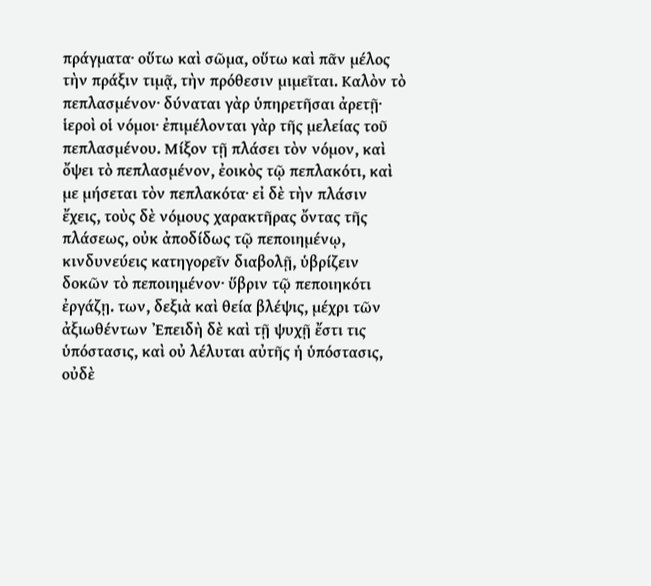πράγματα· οὕτω καὶ σῶμα, οὕτω καὶ πᾶν μέλος τὴν πράξιν τιμᾷ, τὴν πρόθεσιν μιμεῖται. Καλὸν τὸ πεπλασμένον· δύναται γὰρ ὑπηρετῆσαι ἀρετῇ· ἱεροὶ οἱ νόμοι· ἐπιμέλονται γὰρ τῆς μελείας τοῦ πεπλασμένου. Μίξον τῇ πλάσει τὸν νόμον, καὶ ὄψει τὸ πεπλασμένον, ἐοικὸς τῷ πεπλακότι, καὶ με μήσεται τὸν πεπλακότα· εἰ δὲ τὴν πλάσιν ἔχεις, τοὺς δὲ νόμους χαρακτῆρας ὄντας τῆς πλάσεως, οὐκ ἀποδίδως τῷ πεποιημένῳ, κινδυνεύεις κατηγορεῖν διαβολῇ, ὑβρίζειν δοκῶν τὸ πεποιημένον· ὕβριν τῷ πεποιηκότι ἐργάζῃ. των, δεξιὰ καὶ θεία βλέψις, μέχρι τῶν ἀξιωθέντων Ἐπειδὴ δὲ καὶ τῇ ψυχῇ ἔστι τις ὑπόστασις, καὶ οὐ λέλυται αὐτῆς ἡ ὑπόστασις, οὐδὲ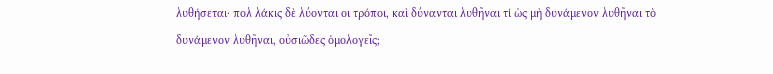λυθήσεται· πολ λάκις δὲ λύονται οι τρόποι, καὶ δύνανται λυθῆναι τί ὡς μὴ δυνάμενον λυθῆναι τὸ δυνάμενον λυθῆναι, οὐσιῶδες ὁμολογεῖς;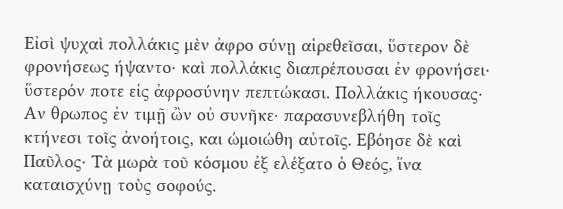Εἰσὶ ψυχαὶ πολλάκις μὲν ἀφρο σύνῃ αἱρεθεῖσαι, ὕστερον δὲ φρονήσεως ήψαντο· καὶ πολλάκις διαπρέπουσαι ἐν φρονήσει· ὕστερόν ποτε εἰς ἀφροσύνην πεπτώκασι. Πολλάκις ήκουσας· Αν θρωπος ἐν τιμῇ ὢν οὐ συνῆκε· παρασυνεβλήθη τοῖς κτήνεσι τοῖς ἀνοήτοις, και ώμοιώθη αὐτοῖς. Εβόησε δὲ καὶ Παῦλος· Τὰ μωρὰ τοῦ κόσμου ἐξ ελέξατο ὁ Θεός, ἵνα καταισχύνῃ τοὺς σοφούς.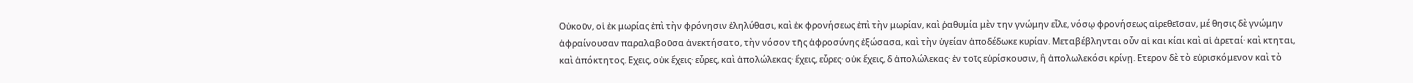Οὐκοῦν, οἱ ἐκ μωρίας ἐπὶ τὴν φρόνησιν ἐληλύθασι, καὶ ἐκ φρονήσεως ἐπὶ τὴν μωρίαν, καὶ ῥαθυμία μὲν την γνώμην εἷλε, νόσῳ φρονήσεως αἱρεθεῖσαν, μέ θησις δὲ γνώμην ἀφραίνουσαν παραλαβοῦσα ἀνεκτήσατο, τὴν νόσον τῆς ἀφροσύνης ἐξώσασα, καὶ τὴν ὑγείαν ἀποδέδωκε κυρίαν. Μεταβέβληνται οὖν αἱ και κίαι καὶ αἱ ἀρεταί· καὶ κτηται, καὶ ἀπόκτητος. Εχεις, οὐκ ἔχεις· εὗρες, καὶ ἀπολώλεκας· ἔχεις, εὗρες· οὐκ ἔχεις, δ ἀπολώλεκας· ἐν τοῖς εὑρίσκουσιν, ἢ ἀπολωλεκόσι κρίνῃ. Ετερον δὲ τὸ εὑρισκόμενον καὶ τὸ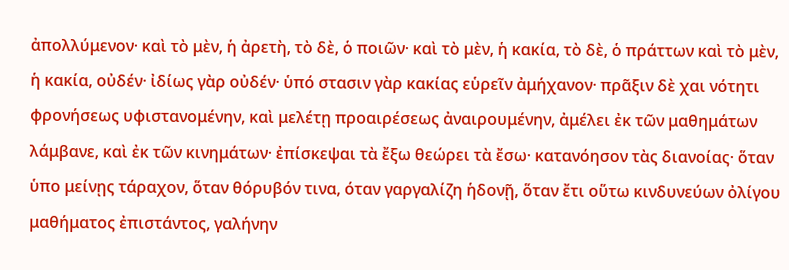ἀπολλύμενον· καὶ τὸ μὲν, ἡ ἀρετὴ, τὸ δὲ, ὁ ποιῶν· καὶ τὸ μὲν, ἡ κακία, τὸ δὲ, ὁ πράττων καὶ τὸ μὲν, ἡ κακία, οὐδέν· ἰδίως γὰρ οὐδέν· ὑπό στασιν γὰρ κακίας εὑρεῖν ἀμήχανον· πρᾶξιν δὲ χαι νότητι φρονήσεως υφιστανομένην, καὶ μελέτῃ προαιρέσεως ἀναιρουμένην, ἀμέλει ἐκ τῶν μαθημάτων λάμβανε, καὶ ἐκ τῶν κινημάτων· ἐπίσκεψαι τὰ ἔξω θεώρει τὰ ἔσω· κατανόησον τὰς διανοίας· ὅταν ὑπο μείνῃς τάραχον, ὅταν θόρυβόν τινα, όταν γαργαλίζη ἡδονῇ, ὅταν ἔτι οὕτω κινδυνεύων ὀλίγου μαθήματος ἐπιστάντος, γαλήνην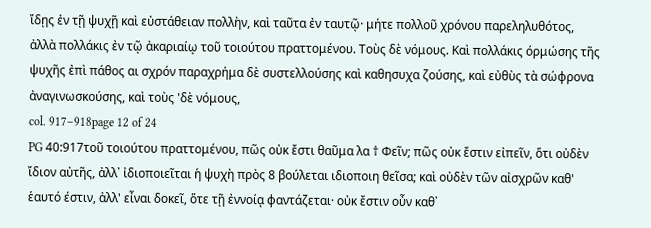ἴδῃς ἐν τῇ ψυχῇ καὶ εὐστάθειαν πολλὴν, καὶ ταῦτα ἐν ταυτῷ· μήτε πολλοῦ χρόνου παρεληλυθότος, ἀλλὰ πολλάκις ἐν τῷ ἀκαριαίῳ τοῦ τοιούτου πραττομένου. Τοὺς δὲ νόμους. Καὶ πολλάκις όρμώσης τῆς ψυχῆς ἐπὶ πάθος αι σχρόν παραχρήμα δὲ συστελλούσης καὶ καθησυχα ζούσης, καὶ εὐθὺς τὰ σώφρονα ἀναγινωσκούσης, καὶ τοὺς 'δὲ νόμους,
col. 917–918page 12 of 24
PG 40:917τοῦ τοιούτου πραττομένου, πῶς οὐκ ἔστι θαῦμα λα † Φεῖν; πῶς οὐκ ἔστιν εἰπεῖν, ὅτι οὐδὲν ἴδιον αὐτῆς, ἀλλ᾿ ἰδιοποιεῖται ἡ ψυχὴ πρὸς 8 βούλεται ιδιοποιη θεῖσα; καὶ οὐδὲν τῶν αἰσχρῶν καθ' ἑαυτό έστιν, ἀλλ' εἶναι δοκεῖ, ὅτε τῇ ἐννοίᾳ φαντάζεται· οὐκ ἔστιν οὖν καθ᾿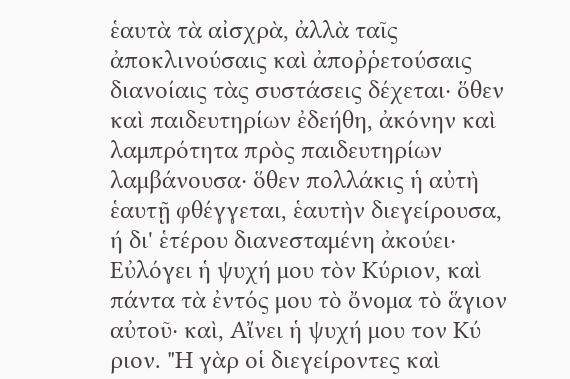ἑαυτὰ τὰ αἰσχρὰ, ἀλλὰ ταῖς ἀποκλινούσαις καὶ ἀποῤῥετούσαις διανοίαις τὰς συστάσεις δέχεται· ὅθεν καὶ παιδευτηρίων ἐδεήθη, ἀκόνην καὶ λαμπρότητα πρὸς παιδευτηρίων λαμβάνουσα· ὅθεν πολλάκις ἡ αὐτὴ ἑαυτῇ φθέγγεται, ἑαυτὴν διεγείρουσα, ή δι' ἑτέρου διανεσταμένη ἀκούει· Εὐλόγει ἡ ψυχή μου τὸν Κύριον, καὶ πάντα τὰ ἐντός μου τὸ ὄνομα τὸ ἅγιον αὐτοῦ· καὶ, Αἴνει ἡ ψυχή μου τον Κύ ριον. "Η γὰρ οἱ διεγείροντες καὶ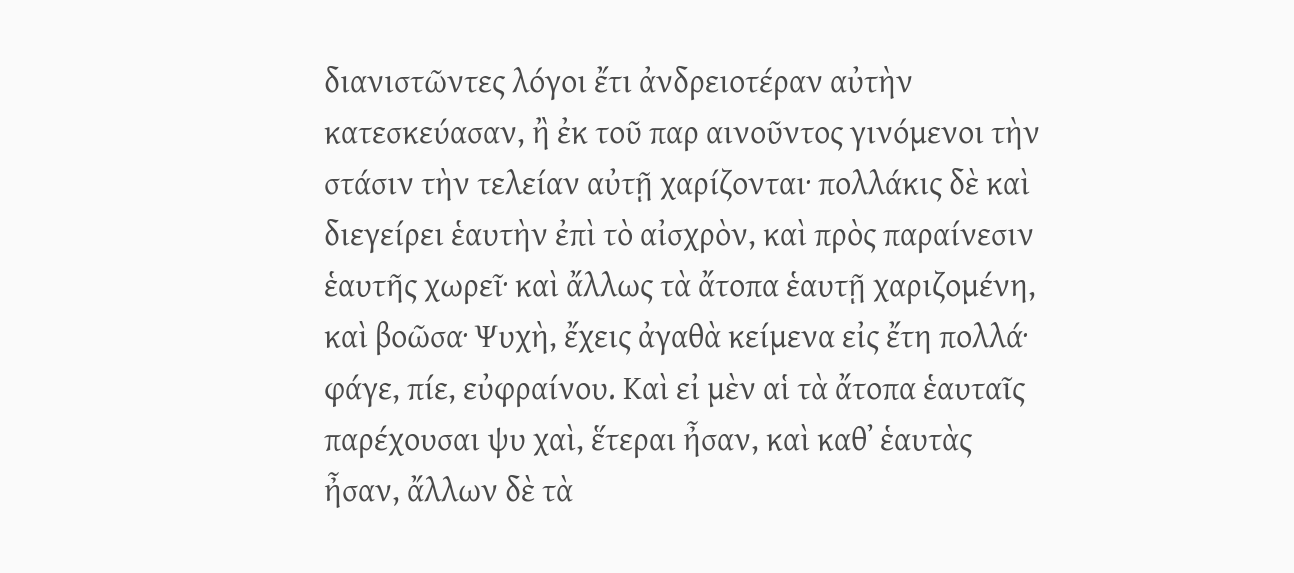διανιστῶντες λόγοι ἔτι ἀνδρειοτέραν αὐτὴν κατεσκεύασαν, ἢ ἐκ τοῦ παρ αινοῦντος γινόμενοι τὴν στάσιν τὴν τελείαν αὐτῇ χαρίζονται· πολλάκις δὲ καὶ διεγείρει ἑαυτὴν ἐπὶ τὸ αἰσχρὸν, καὶ πρὸς παραίνεσιν ἑαυτῆς χωρεῖ· καὶ ἄλλως τὰ ἄτοπα ἑαυτῇ χαριζομένη, καὶ βοῶσα· Ψυχὴ, ἔχεις ἀγαθὰ κείμενα εἰς ἔτη πολλά· φάγε, πίε, εὐφραίνου. Καὶ εἰ μὲν αἱ τὰ ἄτοπα ἑαυταῖς παρέχουσαι ψυ χαὶ, ἕτεραι ἦσαν, καὶ καθ᾿ ἑαυτὰς ἦσαν, ἄλλων δὲ τὰ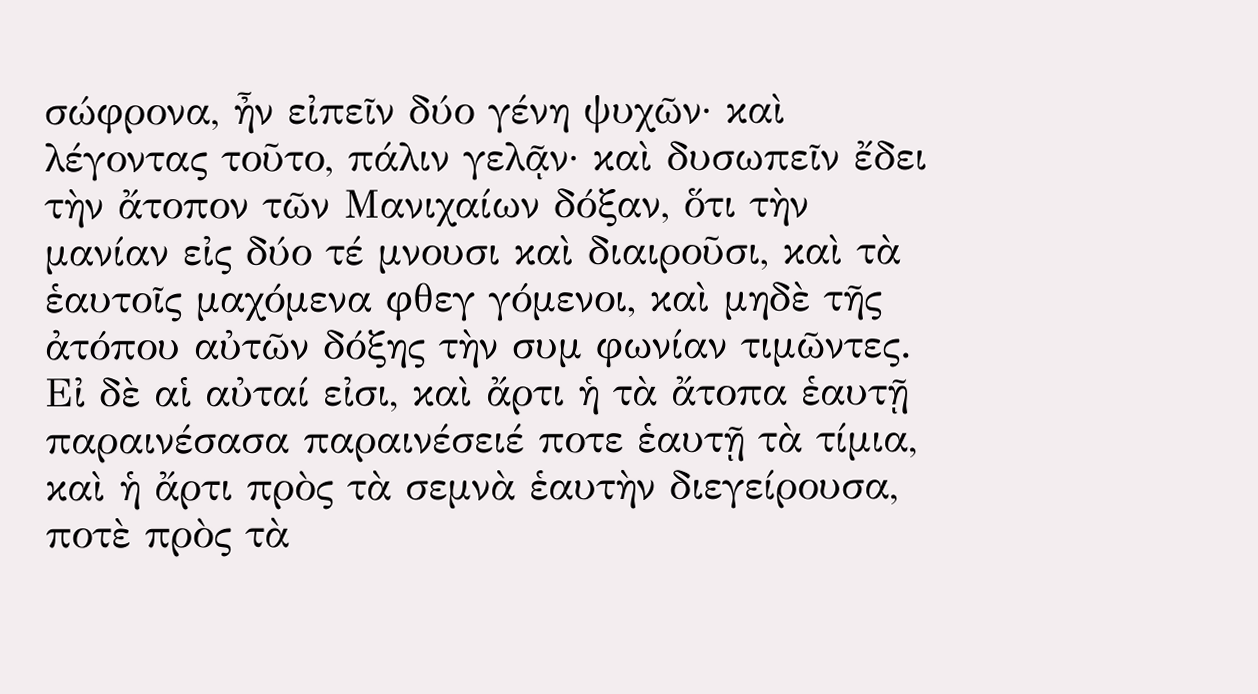σώφρονα, ἦν εἰπεῖν δύο γένη ψυχῶν· καὶ λέγοντας τοῦτο, πάλιν γελᾷν· καὶ δυσωπεῖν ἔδει τὴν ἄτοπον τῶν Μανιχαίων δόξαν, ὅτι τὴν μανίαν εἰς δύο τέ μνουσι καὶ διαιροῦσι, καὶ τὰ ἑαυτοῖς μαχόμενα φθεγ γόμενοι, καὶ μηδὲ τῆς ἀτόπου αὐτῶν δόξης τὴν συμ φωνίαν τιμῶντες. Εἰ δὲ αἱ αὐταί εἰσι, καὶ ἄρτι ἡ τὰ ἄτοπα ἑαυτῇ παραινέσασα παραινέσειέ ποτε ἑαυτῇ τὰ τίμια, καὶ ἡ ἄρτι πρὸς τὰ σεμνὰ ἑαυτὴν διεγείρουσα, ποτὲ πρὸς τὰ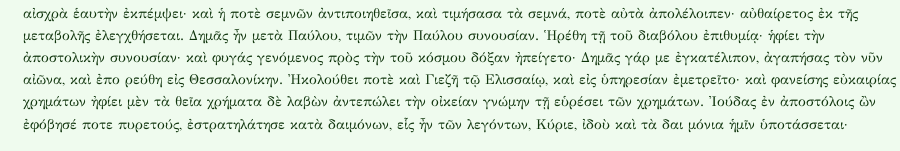αἰσχρὰ ἑαυτὴν ἐκπέμψει· καὶ ἡ ποτὲ σεμνῶν ἀντιποιηθεῖσα, καὶ τιμήσασα τὰ σεμνά, ποτὲ αὐτὰ ἀπολέλοιπεν· αὐθαίρετος ἐκ τῆς μεταβολῆς ἐλεγχθήσεται. Δημᾶς ἦν μετὰ Παύλου, τιμῶν τὴν Παύλου συνουσίαν. Ἡρέθη τῇ τοῦ διαβόλου ἐπιθυμίᾳ· ἡφίει τὴν ἀποστολικὴν συνουσίαν· καὶ φυγάς γενόμενος πρὸς τὴν τοῦ κόσμου δόξαν ἠπείγετο· Δημᾶς γάρ με ἐγκατέλιπον, ἀγαπήσας τὸν νῦν αἰῶνα, καὶ ἐπο ρεύθη εἰς Θεσσαλονίκην. Ἠκολούθει ποτὲ καὶ Γιεζῆ τῷ Ελισσαίῳ, καὶ εἰς ὑπηρεσίαν ἐμετρεῖτο· καὶ φανείσης εὐκαιρίας χρημάτων ἠφίει μὲν τὰ θεῖα χρήματα δὲ λαβὼν ἀντεπώλει τὴν οἰκείαν γνώμην τῇ εὑρέσει τῶν χρημάτων. Ἰούδας ἐν ἀποστόλοις ὢν ἐφόβησέ ποτε πυρετούς, ἐστρατηλάτησε κατὰ δαιμόνων, εἷς ἦν τῶν λεγόντων, Κύριε, ἰδοὺ καὶ τὰ δαι μόνια ἡμῖν ὑποτάσσεται·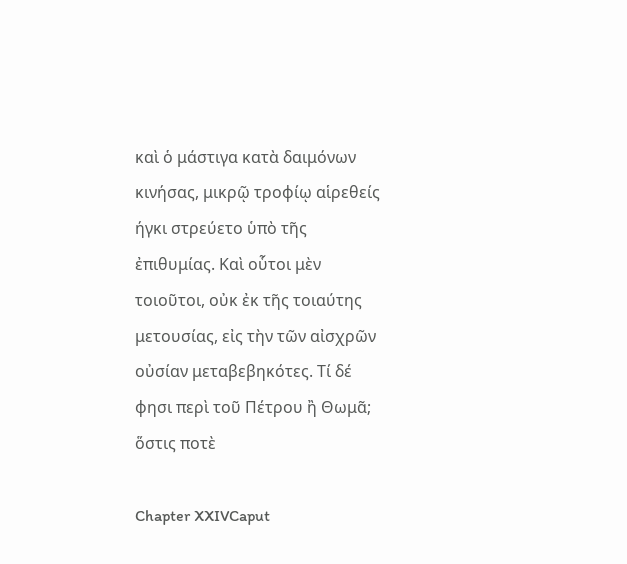καὶ ὁ μάστιγα κατὰ δαιμόνων κινήσας, μικρῷ τροφίῳ αἱρεθείς ήγκι στρεύετο ὑπὸ τῆς ἐπιθυμίας. Καὶ οὗτοι μὲν τοιοῦτοι, οὐκ ἐκ τῆς τοιαύτης μετουσίας, εἰς τὴν τῶν αἰσχρῶν οὐσίαν μεταβεβηκότες. Τί δέ φησι περὶ τοῦ Πέτρου ἢ Θωμᾶ; ὅστις ποτὲ

Chapter XXIVCaput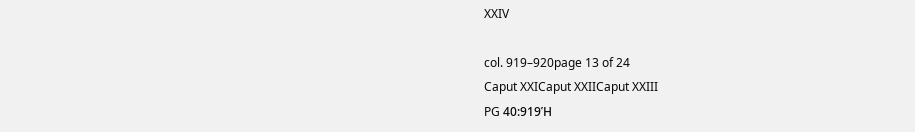XXIV

col. 919–920page 13 of 24
Caput XXICaput XXIICaput XXIII
PG 40:919Ἡ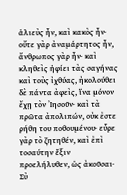ἁλιεὺς ἦν, καὶ κακὸς ἦν· οὔτε γὰρ ἀναμάρτητος ἦν, ἄνθρωπος γὰρ ἦν· καὶ κληθεὶς ἡφίει τὰς σαγήνας καὶ τοὺς ἰχθύας, ἠκολούθει δὲ πάντα ἀφεὶς, ἵνα μόνον ἔχῃ τὸν Ἰησοῦν· καὶ τὰ πρῶτα ἀπολιπών, οὐκ ἐστε ρήθη του ποθουμένου· εὗρε γὰρ τὸ ζητηθέν, καὶ ἐπὶ τοσαύτην ἕξιν προελήλυθεν, ὡς ἀκοῦσαι· Σὺ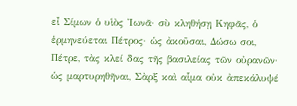εἶ Σίμων ὁ υἱὸς Ἰωνᾶ· σὺ κληθήσῃ Κηφᾶς, ὁ ἑρμηνεύεται Πέτρος· ὡς ἀκοῦσαι, Δώσω σοι, Πέτρε, τὰς κλεί δας τῆς βασιλείας τῶν οὐρανῶν· ὡς μαρτυρηθῆναι, Σὰρξ καὶ αἷμα οὐκ ἀπεκάλυψέ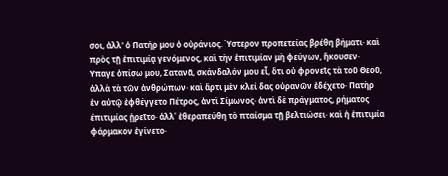σοι, ἀλλ' ὁ Πατήρ μου ὁ οὐράνιος. Ύστερον προπετείας βρέθη βήματι· καὶ πρὸς τῇ ἐπιτιμίᾳ γενόμενος, καὶ τὴν ἐπιτιμίαν μὴ φεύγων, ἤκουσεν· Υπαγε ὀπίσω μου, Σατανᾶ, σκάνδαλόν μου εἶ, ὅτι οὐ φρονεῖς τὰ τοῦ Θεοῦ, ἀλλὰ τὰ τῶν ἀνθρώπων· καὶ ἄρτι μὲν κλεί δας οὐρανῶν ἐδέχετο· Πατὴρ ἐν αὐτῷ ἐφθέγγετο Πέτρος, ἀντὶ Σίμωνος· ἀντὶ δὲ πράγματος, ρήματος έπιτιμίας ᾑρεῖτο· ἀλλ᾽ ἐθεραπεύθη τὸ πταίσμα τῇ βελτιώσει· καὶ ἡ ἐπιτιμία φάρμακον ἐγίνετο·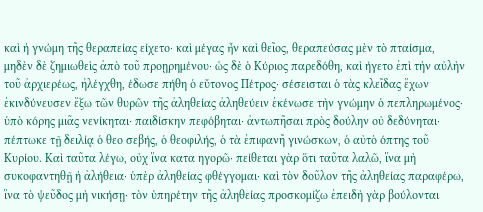καὶ ἡ γνώμη τῆς θεραπείας είχετο· καὶ μέγας ἦν καὶ θεῖος, θεραπεύσας μὲν τὸ πταίσμα, μηδὲν δὲ ζημιωθεὶς ἀπὸ τοῦ προῃρημένου· ὡς δὲ ὁ Κύριος παρεδόθη, καὶ ήγετο ἐπὶ τὴν αὐλὴν τοῦ ἀρχιερέως, ἠλέγχθη, έδωσε πήθη ὁ εὔτονος Πέτρος· σέσεισται ὁ τὰς κλεῖδας ἔχων ἐκινδύνευσεν ἔξω τῶν θυρῶν τῆς ἀληθείας ἀληθεύειν ἐκένωσε τὴν γνώμην ὁ πεπληρωμένος· ὑπὸ κόρης μιᾶς νενίκηται· παιδίσκην πεφόβηται· ἀντωπῆσαι πρὸς δούλην οὐ δεδύνηται· πέπτωκε τῇ δειλίᾳ ὁ θεο σεβής, ὁ θεοφιλής, ὁ τὰ ἐπιφανῆ γινώσκων, ὁ αὐτὸ όπτης τοῦ Κυρίου. Καὶ ταῦτα λέγω, οὐχ ἵνα κατα ηγορῶ· πείθεται γὰρ ὅτι ταῦτα λαλῶ, ἵνα μὴ συκοφαντηθῇ ἡ ἀλήθεια· ὑπὲρ ἀληθείας φθέγγομαι· καὶ τὸν δοῦλον τῆς ἀληθείας παραφέρω, ἵνα τὸ ψεῦδος μὴ νικήσῃ· τὸν ὑπηρέτην τῆς ἀληθείας προσκομίζω ἐπειδὴ γὰρ βούλονται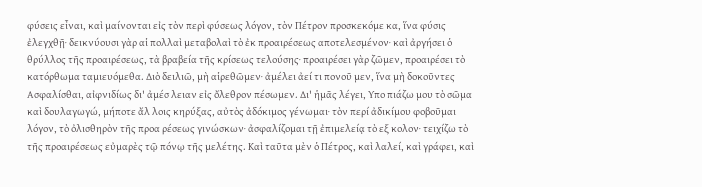φύσεις εἶναι, καὶ μαίνονται εἰς τὸν περὶ φύσεως λόγον, τὸν Πέτρον προσκεκόμε κα, ἵνα φύσις ἐλεγχθῇ· δεικνύουσι γὰρ αἱ πολλαὶ μεταβολαὶ τὸ ἐκ προαιρέσεως αποτελεσμένον· καὶ ἀργήσει ὁ θρύλλος τῆς προαιρέσεως, τὰ βραβεία τῆς κρίσεως τελούσης· προαιρέσει γὰρ ζῶμεν, προαιρέσει τὸ κατόρθωμα ταμιευόμεθα. Διὸ δειλιῶ, μὴ αἱρεθῶμεν· ἀμέλει ἀεί τι πονοῦ μεν, ἵνα μὴ δοκοῦντες Ασφαλίσθαι, αἰφνιδίως δι' ἀμέσ λειαν εἰς ὄλεθρον πέσωμεν. Δι' ἡμᾶς λέγει, Υπο πιάζω μου τὸ σῶμα καὶ δουλαγωγώ, μήποτε ἄλ λοις κηρύξας, αὐτὸς ἀδόκιμος γένωμαι· τὸν περί ἀδικίμου φοβοῦμαι λόγον, τὸ ὀλισθηρὸν τῆς προα ρέσεως γινώσκων· ἀσφαλίζομαι τῇ ἐπιμελείᾳ τὸ εξ κολον· τειχίζω τὸ τῆς προαιρέσεως εὐμαρὲς τῷ πόνῳ τῆς μελέτης. Καὶ ταῦτα μὲν ὁ Πέτρος, καὶ λαλεί, καὶ γράφει, καὶ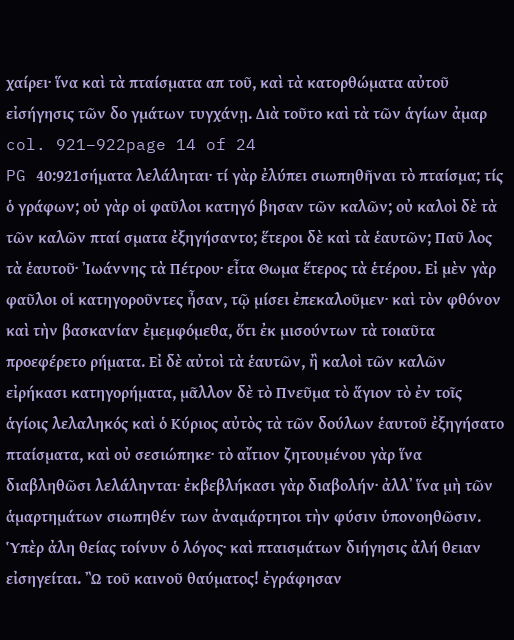χαίρει· ἵνα καὶ τὰ πταίσματα απ τοῦ, καὶ τὰ κατορθώματα αὐτοῦ εἰσήγησις τῶν δο γμάτων τυγχάνῃ. Διὰ τοῦτο καὶ τὰ τῶν ἁγίων ἀμαρ
col. 921–922page 14 of 24
PG 40:921σήματα λελάληται· τί γὰρ ἐλύπει σιωπηθῆναι τὸ πταίσμα; τίς ὁ γράφων; οὐ γὰρ οἱ φαῦλοι κατηγό βησαν τῶν καλῶν; οὐ καλοὶ δὲ τὰ τῶν καλῶν πταί σματα ἐξηγήσαντο; ἕτεροι δὲ καὶ τὰ ἑαυτῶν; Παῦ λος τὰ ἑαυτοῦ· Ἰωάννης τὰ Πέτρου· εἶτα Θωμα ἕτερος τὰ ἑτέρου. Εἰ μὲν γὰρ φαῦλοι οἱ κατηγοροῦντες ἦσαν, τῷ μίσει ἐπεκαλοῦμεν· καὶ τὸν φθόνον καὶ τὴν βασκανίαν ἐμεμφόμεθα, ὅτι ἐκ μισούντων τὰ τοιαῦτα προεφέρετο ρήματα. Εἰ δὲ αὐτοὶ τὰ ἑαυτῶν, ἢ καλοὶ τῶν καλῶν εἰρήκασι κατηγορήματα, μᾶλλον δὲ τὸ Πνεῦμα τὸ ἅγιον τὸ ἐν τοῖς ἁγίοις λελαληκός καὶ ὁ Κύριος αὐτὸς τὰ τῶν δούλων ἑαυτοῦ ἐξηγήσατο πταίσματα, καὶ οὐ σεσιώπηκε· τὸ αἴτιον ζητουμένου γὰρ ἵνα διαβληθῶσι λελάληνται· ἐκβεβλήκασι γὰρ διαβολήν· ἀλλ᾽ ἵνα μὴ τῶν ἁμαρτημάτων σιωπηθέν των ἀναμάρτητοι τὴν φύσιν ὑπονοηθῶσιν. Ὑπὲρ ἀλη θείας τοίνυν ὁ λόγος· καὶ πταισμάτων διήγησις ἀλή θειαν εἰσηγείται. Ὢ τοῦ καινοῦ θαύματος! ἐγράφησαν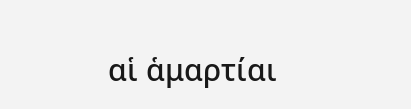αἱ ἁμαρτίαι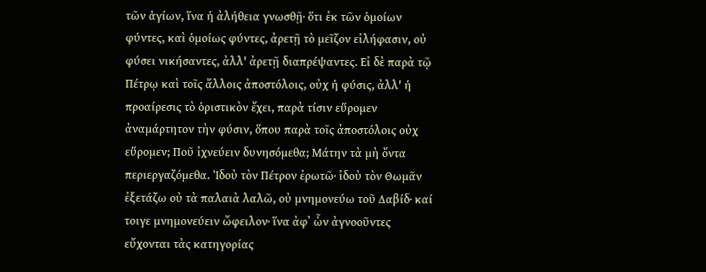τῶν ἁγίων, ἵνα ἡ ἀλήθεια γνωσθῇ· ὅτι ἐκ τῶν ὁμοίων φύντες, καὶ ὁμοίως φύντες, ἀρετῇ τὸ μεῖζον εἰλήφασιν, οὐ φύσει νικήσαντες, ἀλλ' ἀρετῇ διαπρέψαντες. Εἰ δὲ παρὰ τῷ Πέτρῳ καὶ τοῖς ἄλλοις ἀποστόλοις, οὐχ ἡ φύσις, ἀλλ' ἡ προαίρεσις τὸ ὁριστικὸν ἔχει, παρὰ τίσιν εὕρομεν ἀναμάρτητον τὴν φύσιν, ὅπου παρὰ τοῖς ἀποστόλοις οὐχ εὕρομεν; Ποῦ ἰχνεύειν δυνησόμεθα; Μάτην τὰ μὴ ὄντα περιεργαζόμεθα. Ἰδοὺ τὸν Πέτρον ἐρωτῶ· ἰδοὺ τὸν Θωμᾶν ἐξετάζω οὐ τὰ παλαιὰ λαλῶ, οὐ μνημονεύω τοῦ Δαβίδ· καί τοιγε μνημονεύειν ὤφειλον· ἵνα ἀφ᾽ ὧν ἀγνοοῦντες εὔχονται τὰς κατηγορίας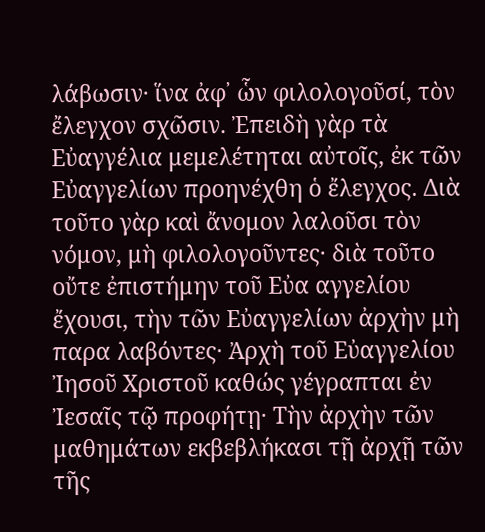λάβωσιν· ἵνα ἀφ᾽ ὧν φιλολογοῦσί, τὸν ἔλεγχον σχῶσιν. Ἐπειδὴ γὰρ τὰ Εὐαγγέλια μεμελέτηται αὐτοῖς, ἐκ τῶν Εὐαγγελίων προηνέχθη ὁ ἔλεγχος. Διὰ τοῦτο γὰρ καὶ ἄνομον λαλοῦσι τὸν νόμον, μὴ φιλολογοῦντες· διὰ τοῦτο οὔτε ἐπιστήμην τοῦ Εὐα αγγελίου ἔχουσι, τὴν τῶν Εὐαγγελίων ἀρχὴν μὴ παρα λαβόντες· Ἀρχὴ τοῦ Εὐαγγελίου Ἰησοῦ Χριστοῦ καθώς γέγραπται ἐν Ἰεσαῖς τῷ προφήτῃ· Τὴν ἀρχὴν τῶν μαθημάτων εκβεβλήκασι τῇ ἀρχῇ τῶν τῆς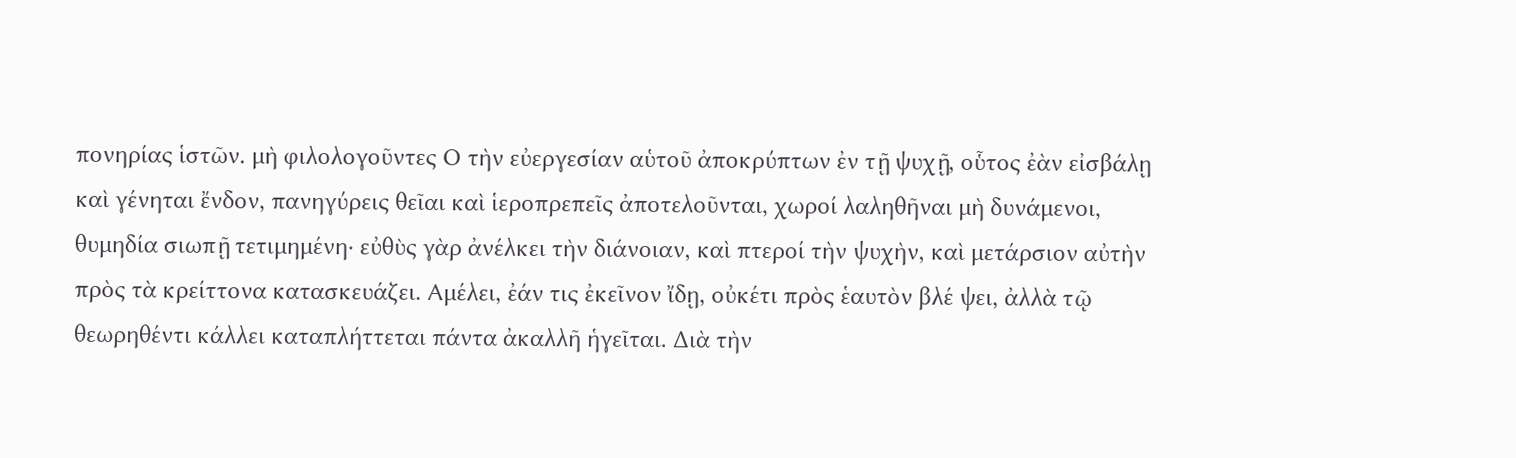πονηρίας ἱστῶν. μὴ φιλολογοῦντες Ο τὴν εὐεργεσίαν αὑτοῦ ἀποκρύπτων ἐν τῇ ψυχῇ, οὗτος ἐὰν εἰσβάλῃ καὶ γένηται ἔνδον, πανηγύρεις θεῖαι καὶ ἱεροπρεπεῖς ἀποτελοῦνται, χωροί λαληθῆναι μὴ δυνάμενοι, θυμηδία σιωπῇ τετιμημένη· εὐθὺς γὰρ ἀνέλκει τὴν διάνοιαν, καὶ πτεροί τὴν ψυχὴν, καὶ μετάρσιον αὐτὴν πρὸς τὰ κρείττονα κατασκευάζει. Αμέλει, ἐάν τις ἐκεῖνον ἴδῃ, οὐκέτι πρὸς ἑαυτὸν βλέ ψει, ἀλλὰ τῷ θεωρηθέντι κάλλει καταπλήττεται πάντα ἀκαλλῆ ἡγεῖται. Διὰ τὴν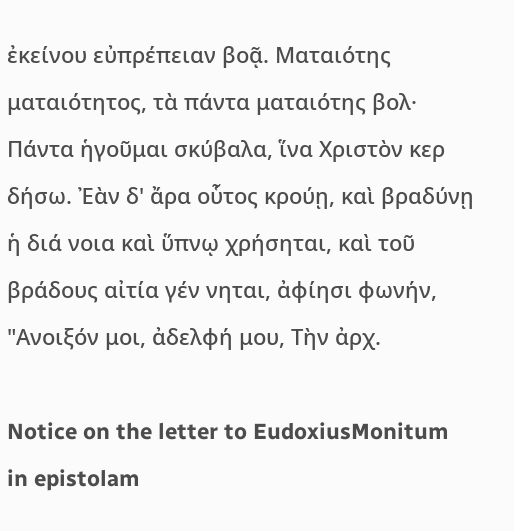ἐκείνου εὐπρέπειαν βοᾷ. Ματαιότης ματαιότητος, τὰ πάντα ματαιότης βολ· Πάντα ἡγοῦμαι σκύβαλα, ἵνα Χριστὸν κερ δήσω. Ἐὰν δ' ἄρα οὗτος κρούῃ, καὶ βραδύνῃ ἡ διά νοια καὶ ὕπνῳ χρήσηται, καὶ τοῦ βράδους αἰτία γέν νηται, ἀφίησι φωνήν, "Ανοιξόν μοι, ἀδελφή μου, Τὴν ἀρχ.

Notice on the letter to EudoxiusMonitum in epistolam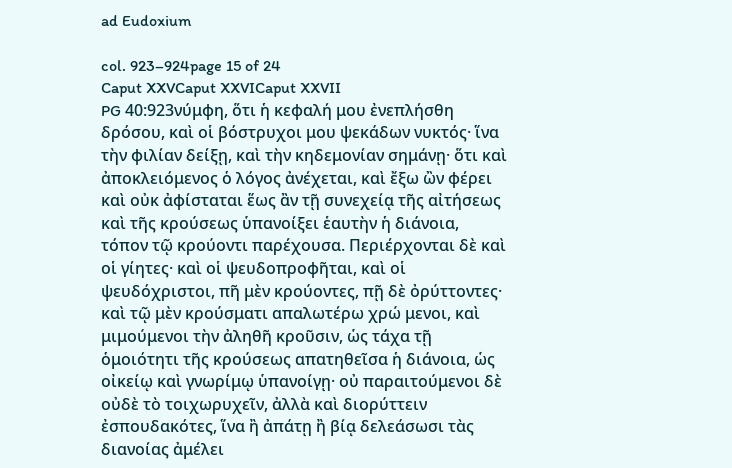ad Eudoxium

col. 923–924page 15 of 24
Caput XXVCaput XXVICaput XXVII
PG 40:923νύμφη, ὅτι ἡ κεφαλή μου ἐνεπλήσθη δρόσου, καὶ οἱ βόστρυχοι μου ψεκάδων νυκτός· ἵνα τὴν φιλίαν δείξῃ, καὶ τὴν κηδεμονίαν σημάνῃ· ὅτι καὶ ἀποκλειόμενος ὁ λόγος ἀνέχεται, καὶ ἔξω ὢν φέρει καὶ οὐκ ἀφίσταται ἕως ἂν τῇ συνεχείᾳ τῆς αἰτήσεως καὶ τῆς κρούσεως ὑπανοίξει ἑαυτὴν ἡ διάνοια, τόπον τῷ κρούοντι παρέχουσα. Περιέρχονται δὲ καὶ οἱ γίητες· καὶ οἱ ψευδοπροφῆται, καὶ οἱ ψευδόχριστοι, πῆ μὲν κρούοντες, πῇ δὲ ὀρύττοντες· καὶ τῷ μὲν κρούσματι απαλωτέρω χρώ μενοι, καὶ μιμούμενοι τὴν ἀληθῆ κροῦσιν, ὡς τάχα τῇ ὁμοιότητι τῆς κρούσεως απατηθεῖσα ἡ διάνοια, ὡς οἰκείῳ καὶ γνωρίμῳ ὑπανοίγῃ· οὐ παραιτούμενοι δὲ οὐδὲ τὸ τοιχωρυχεῖν, ἀλλὰ καὶ διορύττειν ἐσπουδακότες, ἵνα ἢ ἀπάτῃ ἢ βίᾳ δελεάσωσι τὰς διανοίας ἀμέλει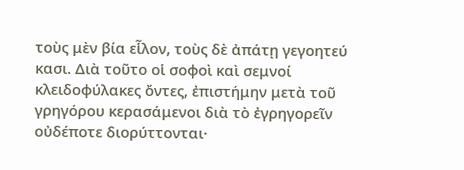τοὺς μὲν βία εἷλον, τοὺς δὲ ἀπάτῃ γεγοητεύ κασι. Διὰ τοῦτο οἱ σοφοὶ καὶ σεμνοί κλειδοφύλακες ὄντες, ἐπιστήμην μετὰ τοῦ γρηγόρου κερασάμενοι διὰ τὸ ἐγρηγορεῖν οὐδέποτε διορύττονται·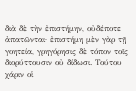διὰ δὲ τὴν ἐπιστήμην, οὐδέποτε ἀπατῶνται· ἐπιστήμη μὲν γὰρ τῇ γοητεία, γρηγόρησις δὲ τόπον τοῖς διορύττουσιν οὐ δίδωσι. Τούτου χάριν οἱ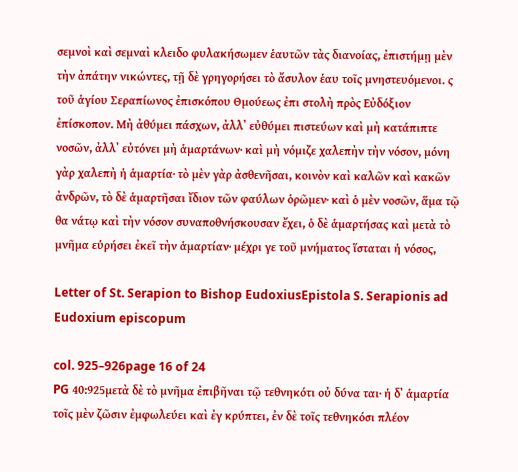σεμνοὶ καὶ σεμναὶ κλειδο φυλακήσωμεν ἑαυτῶν τὰς διανοίας, ἐπιστήμῃ μὲν τὴν ἀπάτην νικώντες, τῇ δὲ γρηγορήσει τὸ ἄσυλον ἑαυ τοῖς μνηστευόμενοι. ς τοῦ ἁγίου Σεραπίωνος ἐπισκόπου Θμούεως ἐπι στολὴ πρὸς Εὐδόξιον ἐπίσκοπον. Μὴ ἀθύμει πάσχων, ἀλλ᾽ εὐθύμει πιστεύων καὶ μὴ κατάπιπτε νοσῶν, ἀλλ᾽ εὐτόνει μὴ ἁμαρτάνων· καὶ μὴ νόμιζε χαλεπὴν τὴν νόσον, μόνη γὰρ χαλεπὴ ἡ ἁμαρτία· τὸ μὲν γὰρ ἀσθενῆσαι, κοινὸν καὶ καλῶν καὶ κακῶν ἀνδρῶν, τὸ δὲ ἁμαρτῆσαι ἴδιον τῶν φαύλων ὁρῶμεν· καὶ ὁ μὲν νοσῶν, ἅμα τῷ θα νάτῳ καὶ τὴν νόσον συναποθνήσκουσαν ἔχει, ὁ δὲ ἁμαρτήσας καὶ μετὰ τὸ μνῆμα εὑρήσει ἐκεῖ τὴν ἁμαρτίαν· μέχρι γε τοῦ μνήματος ἵσταται ἡ νόσος,

Letter of St. Serapion to Bishop EudoxiusEpistola S. Serapionis ad Eudoxium episcopum

col. 925–926page 16 of 24
PG 40:925μετὰ δὲ τὸ μνῆμα ἐπιβῆναι τῷ τεθνηκότι οὐ δύνα ται· ἡ δ᾽ ἁμαρτία τοῖς μὲν ζῶσιν ἐμφωλεύει καὶ ἐγ κρύπτει, ἐν δὲ τοῖς τεθνηκόσι πλέον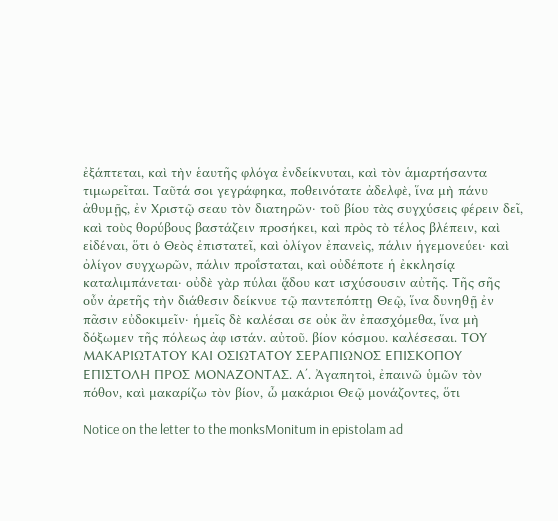ἐξάπτεται, καὶ τὴν ἑαυτῆς φλόγα ἐνδείκνυται, καὶ τὸν ἁμαρτήσαντα τιμωρεῖται. Ταῦτά σοι γεγράφηκα, ποθεινότατε ἀδελφὲ, ἵνα μὴ πάνυ ἀθυμῇς, ἐν Χριστῷ σεαυ τὸν διατηρῶν· τοῦ βίου τὰς συγχύσεις φέρειν δεῖ, καὶ τοὺς θορύβους βαστάζειν προσήκει, καὶ πρὸς τὸ τέλος βλέπειν, καὶ εἰδέναι, ὅτι ὁ Θεὸς ἐπιστατεῖ, καὶ ὀλίγον ἐπανεὶς, πάλιν ἡγεμονεύει· καὶ ὀλίγον συγχωρῶν, πάλιν προΐσταται, καὶ οὐδέποτε ἡ ἐκκλησίᾳ καταλιμπάνεται· οὐδὲ γὰρ πύλαι ᾅδου κατ ισχύσουσιν αὐτῆς. Τῆς σῆς οὖν ἀρετῆς τὴν διάθεσιν δείκνυε τῷ παντεπόπτῃ Θεῷ, ἵνα δυνηθῇ ἐν πᾶσιν εὐδοκιμεῖν· ἡμεῖς δὲ καλέσαι σε οὐκ ἂν ἐπασχόμεθα, ἵνα μὴ δόξωμεν τῆς πόλεως ἀφ ιστάν. αὐτοῦ. βίον κόσμου. καλέσεσαι. ΤΟΥ ΜΑΚΑΡΙΩΤΑΤΟΥ ΚΑΙ ΟΣΙΩΤΑΤΟΥ ΣΕΡΑΠΙΩΝΟΣ ΕΠΙΣΚΟΠΟΥ ΕΠΙΣΤΟΛΗ ΠΡΟΣ ΜΟΝΑΖΟΝΤΑΣ. Α΄. Ἀγαπητοὶ, ἐπαινῶ ὑμῶν τὸν πόθον, καὶ μακαρίζω τὸν βίον, ὦ μακάριοι Θεῷ μονάζοντες, ὅτι

Notice on the letter to the monksMonitum in epistolam ad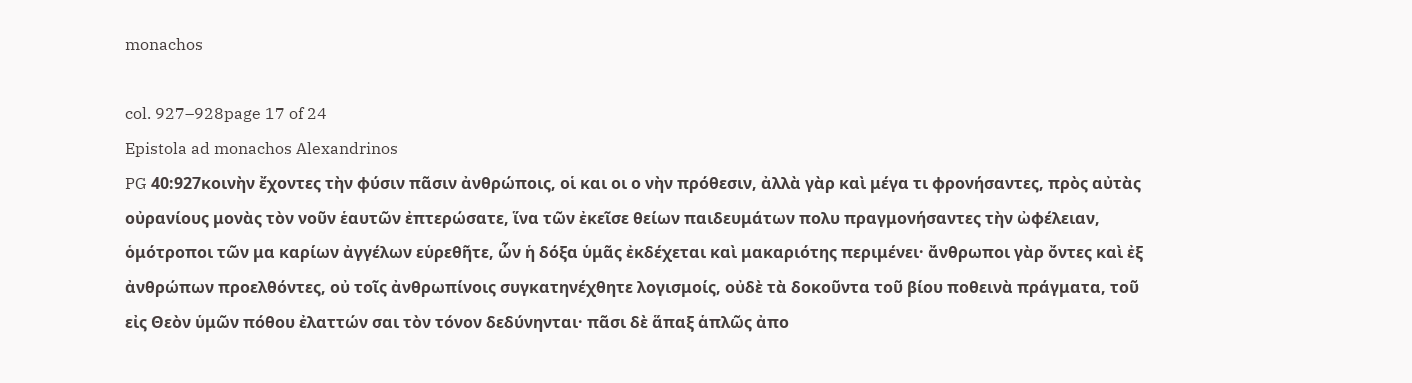monachos

col. 927–928page 17 of 24
Epistola ad monachos Alexandrinos
PG 40:927κοινὴν ἔχοντες τὴν φύσιν πᾶσιν ἀνθρώποις, οἱ και οι ο νὴν πρόθεσιν, ἀλλὰ γὰρ καὶ μέγα τι φρονήσαντες, πρὸς αὐτὰς οὐρανίους μονὰς τὸν νοῦν ἑαυτῶν ἐπτερώσατε, ἵνα τῶν ἐκεῖσε θείων παιδευμάτων πολυ πραγμονήσαντες τὴν ὠφέλειαν, ὁμότροποι τῶν μα καρίων ἀγγέλων εὑρεθῆτε, ὧν ἡ δόξα ὑμᾶς ἐκδέχεται καὶ μακαριότης περιμένει· ἄνθρωποι γὰρ ὄντες καὶ ἐξ ἀνθρώπων προελθόντες, οὐ τοῖς ἀνθρωπίνοις συγκατηνέχθητε λογισμοίς, οὐδὲ τὰ δοκοῦντα τοῦ βίου ποθεινὰ πράγματα, τοῦ εἰς Θεὸν ὑμῶν πόθου ἐλαττών σαι τὸν τόνον δεδύνηνται· πᾶσι δὲ ἅπαξ ἁπλῶς ἀπο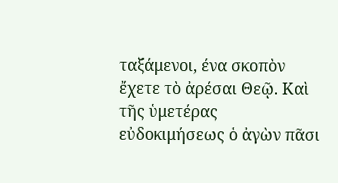ταξάμενοι, ένα σκοπὸν ἔχετε τὸ ἀρέσαι Θεῷ. Καὶ τῆς ὑμετέρας εὐδοκιμήσεως ὁ ἀγὼν πᾶσι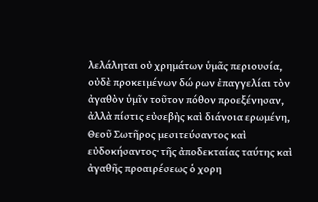λελάληται οὐ χρημάτων ὑμᾶς περιουσία, οὐδὲ προκειμένων δώ ρων ἐπαγγελίαι τὸν ἀγαθὸν ὑμῖν τοῦτον πόθον προεξένησαν, ἀλλὰ πίστις εὐσεβὴς καὶ διάνοια ερωμένη, Θεοῦ Σωτῆρος μεσιτεύσαντος καὶ εὐδοκήσαντος· τῆς ἀποδεκταίας ταύτης καὶ ἀγαθῆς προαιρέσεως ὁ χορη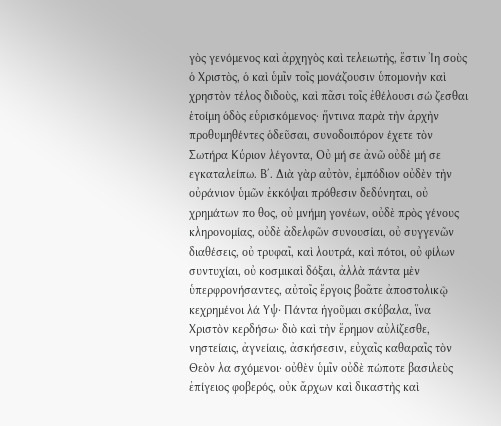γὸς γενόμενος καὶ ἀρχηγὸς καὶ τελειωτὴς, ἔστιν Ἰη σοὺς ὁ Χριστὸς, ὁ καὶ ὑμῖν τοῖς μονάζουσιν ὑπομονὴν καὶ χρηστὸν τέλος διδοὺς, καὶ πᾶσι τοῖς ἐθέλουσι σώ ζεσθαι ἑτοίμη ὁδὸς εὑρισκόμενος· ἥντινα παρὰ τὴν ἀρχὴν προθυμηθέντες ὁδεῦσαι, συνοδοιπόρον έχετε τὸν Σωτήρα Κύριον λέγοντα, Οὐ μή σε ἀνῶ οὐδὲ μή σε εγκαταλείπω. Β΄. Διὰ γὰρ αὐτὸν, ἐμπόδιον οὐδὲν τὴν οὐράνιον ὑμῶν ἐκκόψαι πρόθεσιν δεδύνηται, οὐ χρημάτων πο θος, οὐ μνήμη γονέων, οὐδὲ πρὸς γένους κληρονομίας, οὐδὲ ἀδελφῶν συνουσίαι, οὐ συγγενῶν διαθέσεις, οὐ τρυφαῖ, καὶ λουτρά, καὶ πότοι, οὐ φίλων συντυχίαι, οὐ κοσμικαὶ δόξαι, ἀλλὰ πάντα μὲν ὑπερφρονήσαντες, αὐτοῖς ἔργοις βοᾶτε ἀποστολικῷ κεχρημένοι λά Υψ· Πάντα ἡγοῦμαι σκύβαλα, ἵνα Χριστὸν κερδήσω· διὸ καὶ τὴν ἔρημον αὐλίζεσθε, νηστείαις, ἀγνείαις, ἀσκήσεσιν, εὐχαῖς καθαραῖς τὸν Θεὸν λα σχόμενοι· οὐθὲν ὑμῖν οὐδὲ πώποτε βασιλεὺς ἐπίγειος φοβερός, οὐκ ἄρχων καὶ δικαστὴς καὶ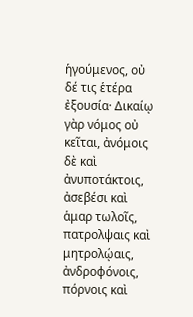ἡγούμενος, οὐ δέ τις ἑτέρα ἐξουσία· Δικαίῳ γὰρ νόμος οὐ κεῖται, ἀνόμοις δὲ καὶ ἀνυποτάκτοις, ἀσεβέσι καὶ ἁμαρ τωλοῖς, πατρολψαις καὶ μητρολῴαις, ἀνδροφόνοις, πόρνοις καὶ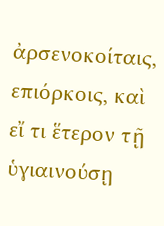ἀρσενοκοίταις, επιόρκοις, καὶ εἴ τι ἕτερον τῇ ὑγιαινούσῃ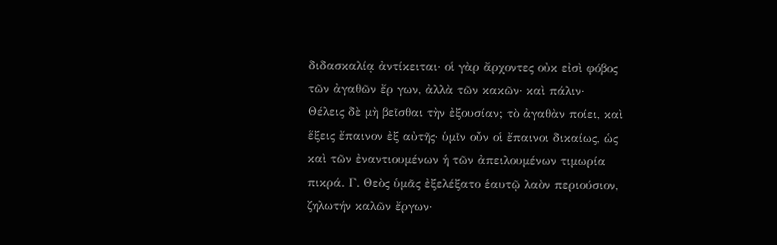διδασκαλίᾳ ἀντίκειται· οἱ γὰρ ἄρχοντες οὐκ εἰσὶ φόβος τῶν ἀγαθῶν ἔρ γων, ἀλλὰ τῶν κακῶν· καὶ πάλιν· Θέλεις δὲ μὴ βεῖσθαι τὴν ἐξουσίαν; τὸ ἀγαθὰν ποίει, καὶ ἕξεις ἔπαινον ἐξ αὐτῆς· ὑμῖν οὖν οἱ ἔπαινοι δικαίως, ὡς καὶ τῶν ἐναντιουμένων ἡ τῶν ἀπειλουμένων τιμωρία πικρά. Γ. Θεὸς ὑμᾶς ἐξελέξατο ἑαυτῷ λαὸν περιούσιον, ζηλωτήν καλῶν ἔργων·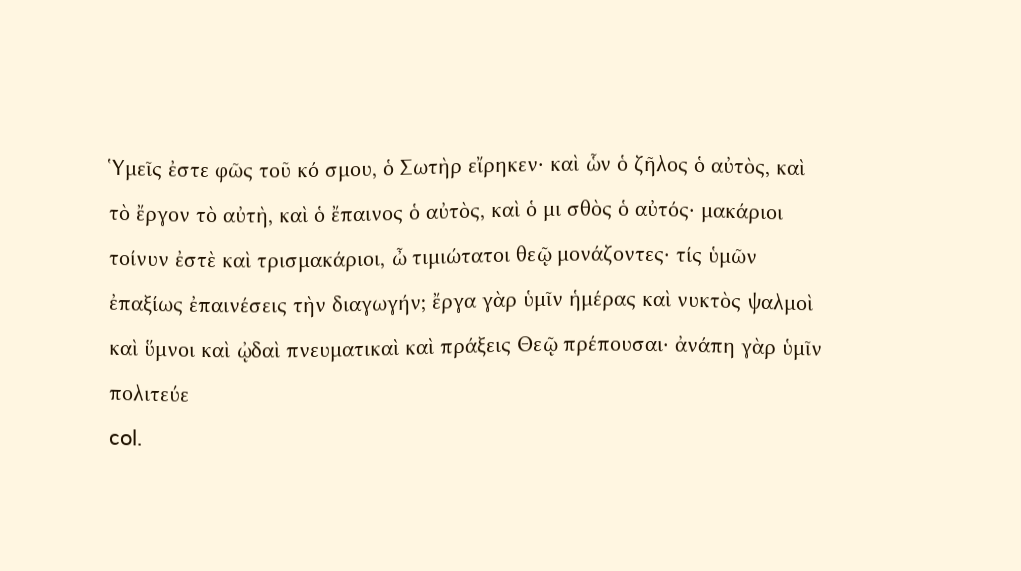Ὑμεῖς ἐστε φῶς τοῦ κό σμου, ὁ Σωτὴρ εἴρηκεν· καὶ ὧν ὁ ζῆλος ὁ αὐτὸς, καὶ τὸ ἔργον τὸ αὐτὴ, καὶ ὁ ἔπαινος ὁ αὐτὸς, καὶ ὁ μι σθὸς ὁ αὐτός· μακάριοι τοίνυν ἐστὲ καὶ τρισμακάριοι, ὦ τιμιώτατοι θεῷ μονάζοντες· τίς ὑμῶν ἐπαξίως ἐπαινέσεις τὴν διαγωγήν; ἔργα γὰρ ὑμῖν ἡμέρας καὶ νυκτὸς ψαλμοὶ καὶ ὕμνοι καὶ ᾠδαὶ πνευματικαὶ καὶ πράξεις Θεῷ πρέπουσαι· ἀνάπη γὰρ ὑμῖν πολιτεύε
col.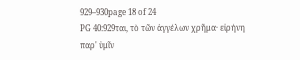929–930page 18 of 24
PG 40:929ται, τὸ τῶν ἀγγέλων χρῆμα· εἰρήνη παρ' ὑμῖν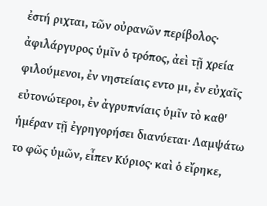ἐστή ριχται, τῶν οὐρανῶν περίβολος· ἀφιλάργυρος ὑμῖν ὁ τρόπος, ἀεὶ τῇ χρεία φιλούμενοι, ἐν νηστείαις εντο μι, ἐν εὐχαῖς εὐτονώτεροι, ἐν ἀγρυπνίαις ὑμῖν τὸ καθ' ἡμέραν τῇ ἐγρηγορήσει διανύεται· Λαμψάτω το φῶς ὑμῶν, εἶπεν Κύριος· καὶ ὁ εἴρηκε,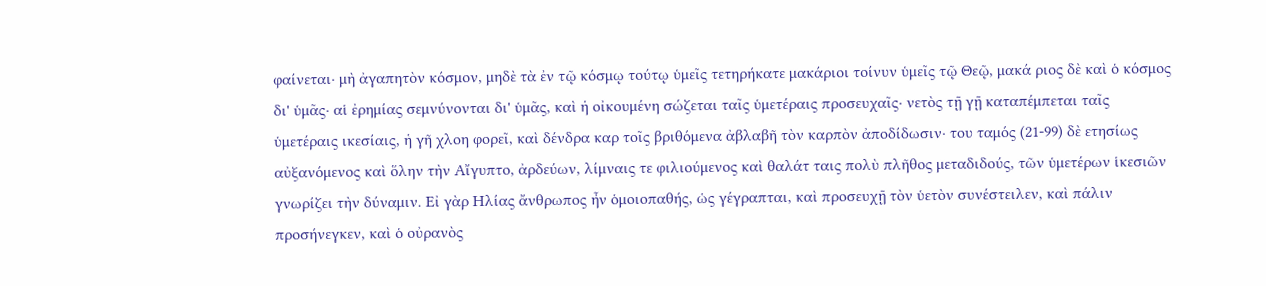φαίνεται· μὴ ἀγαπητὸν κόσμον, μηδὲ τὰ ἐν τῷ κόσμῳ τούτῳ ὑμεῖς τετηρήκατε μακάριοι τοίνυν ὑμεῖς τῷ Θεῷ, μακά ριος δὲ καὶ ὁ κόσμος δι' ὑμᾶς· αἱ ἐρημίας σεμνύνονται δι' ὑμᾶς, καὶ ἡ οἰκουμένη σώζεται ταῖς ὑμετέραις προσευχαῖς· νετὸς τῇ γῇ καταπέμπεται ταῖς ὑμετέραις ικεσίαις, ἡ γῆ χλοη φορεῖ, καὶ δένδρα καρ τοῖς βριθόμενα ἀβλαβῆ τὸν καρπὸν ἀποδίδωσιν· του ταμός (21-99) δὲ ετησίως αὐξανόμενος καὶ ὅλην τὴν Αἴγυπτο, ἀρδεύων, λίμναις τε φιλιούμενος καὶ θαλάτ ταις πολὺ πλῆθος μεταδιδούς, τῶν ὑμετέρων ἱκεσιῶν γνωρίζει τὴν δύναμιν. Εἰ γὰρ Ηλίας ἄνθρωπος ἦν ὁμοιοπαθής, ὡς γέγραπται, καὶ προσευχῇ τὸν ὑετὸν συνέστειλεν, καὶ πάλιν προσήνεγκεν, καὶ ὁ οὐρανὸς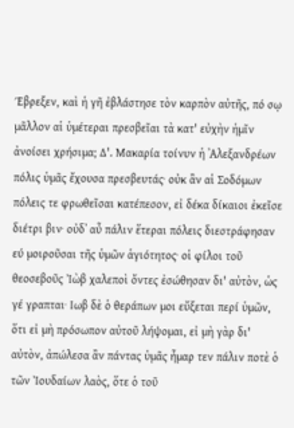Έβρεξεν, καὶ ἡ γῆ ἐβλάστησε τὸν καρπὸν αὐτῆς, πό σῳ μᾶλλον αἱ ὑμέτεραι πρεσβεῖαι τὰ κατ' εὐχὴν ἡμῖν ἀνοίσει χρήσιμα; Δ'. Μακαρία τοίνυν ἡ ᾿Αλεξανδρέων πόλις ὑμᾶς ἔχουσα πρεσβευτάς· οὐκ ἂν αἱ Σοδόμων πόλεις τε φρωθεῖσαι κατέπεσον, εἰ δέκα δίκαιοι ἐκεῖσε διέτρι βιν· οὐδ᾽ αὖ πάλιν ἕτεραι πόλεις διεστράφησαν εύ μοιροῦσαι τῆς ὑμῶν ἁγιότητος· οἱ φίλοι τοῦ θεοσεβοῦς Ἰὼβ χαλεποὶ ὄντες ἐσώθησαν δι' αὐτὸν, ὡς γέ γραπται· Ιωβ δὲ ὁ θεράπων μοι εὔξεται περί ὑμῶν, ὅτι εἰ μὴ πρόσωπον αὐτοῦ λήψομαι, εἰ μὴ γὰρ δι' αὐτὸν, ἀπώλεσα ἂν πάντας ὑμᾶς ἦμαρ τεν πάλιν ποτὲ ὁ τῶν Ἰουδαίων λαὸς, ὅτε ὁ τοῦ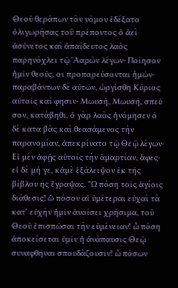Θεοῦ θεράπων τὸν νόμον ἐδέξατο ὀλιγωρήσας τοῦ πρέποντος ὁ ἀεὶ ἀσύνετος καὶ ἀπαίδευτος λαὸς παρηνόχλει τῷ ᾿Ααρών λέγων· Ποίησον ἡμῖν θεούς, οι προπορεύσονται ἡμῶν· παραβάντων δὲ αὐτῶν, ὠργίσθη Κύριος αὐτοῖς καί φησιν· Μωυσή, Μωυσῆ, σπεύ σον, κατάβηθι, ὁ γὰρ λαὸς ἡνόμησεν ὁ δὲ κατα βὰς καὶ θεασάμενος τὴν παρανομίαν, ἀπεκρίνατο τῷ Θεῷ λέγων· Εἰ μὲν ἀφῇς αὐτοῖς τὴν ἁμαρτίαν, ἄφες· εἰ δὲ μή γε, κἀμὲ ἐξάλειψον ἐκ τῆς βίβλου ῆς ἔγραψας. "Ω πόση τοῖς ἁγίοις διάθεσις! ὢ πόσον αἱ ὑμέτεραι εὐχαὶ τὰ κατ᾽ εὐχὴν ἡμῖν ἀνοίσει χρήσιμα, τοῦ Θεοῦ ἐπισπῶσαι τὴν εὐμένειαν! ὦ πόση ἀποκείσεται ὑμῖν ἡ ἀνάπαυσις Θεῷ συναφθῆναι σπουδάζουσιν! ὦ πόσων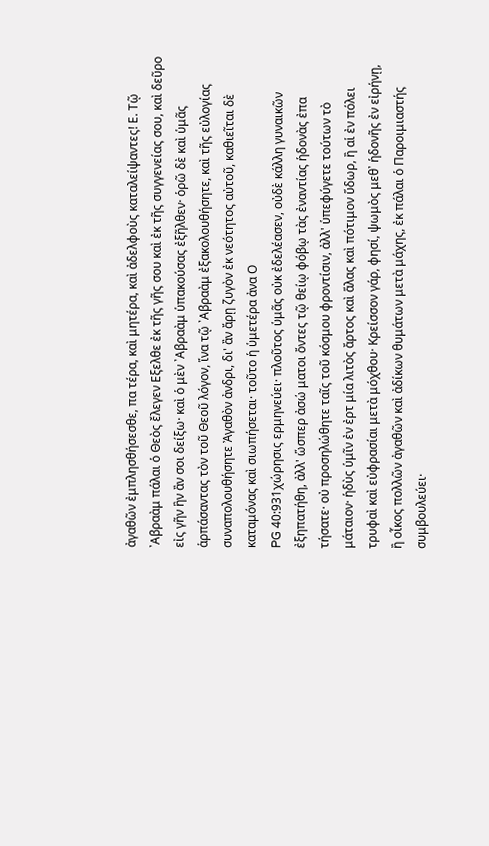ἀγαθῶν ἐμπλησθήσεσθε, πα τέρα, καὶ μητέρα, καὶ ἀδελφοὺς καταλείψαντες! Ε. Τῷ ᾽Αβραὰμ πάλαι ὁ Θεὸς ἔλεγεν Εξελθε ἐκ τῆς γῆς σου καὶ ἐκ τῆς συγγενείας σου, καὶ δεῦρο εἰς γῆν ἣν ἂν σοι δείξω· καὶ ὁ μὲν ᾿Αβραὰμ ὑπακούσας ἐξῆλθεν· ὁρῶ δὲ καὶ ὑμᾶς ἁρπάσαντας τὸν τοῦ Θεοῦ λόγον, ἵνα τῷ ᾽Αβραὰμ ἐξακολουθήσητε, καὶ τῆς εὐλογίας συναπολουθήσητε Ἀγαθὸν ἀνδρι, δι' ἂν ἄρῃ ζυγὸν ἐκ νεότητος αὐτοῦ, καθιεῖται δὲ καταμόνας καὶ σιωπήσεται· τοῦτο ἡ ὑμετέρα ἀνα Ο
PG 40:931χώρησις ερμηνεύει· πλοῦτος ὑμᾶς οὐκ ἐδελέασεν, οὐδὲ κάλλη γυναικῶν ἐξηπατήθη, ἀλλ' ὥσπερ ἀσώ ματοι ὄντες τῷ θείῳ φόβῳ τὰς ἐναντίας ἡδονὰς ἐπα τήσατε· οὐ προσηλώθητε ταῖς τοῦ κόσμου φροντίσιν, ἀλλ' ὑπεφύγετε τούτων τὸ μάταιον· ἡδὺς ὑμῖν ἐν ἐρτ μία λιτὸς ἄρτος καὶ ἅλας καὶ πότιμον ὕδωρ, ἢ αἱ ἐν πόλει τρυφαὶ καὶ εὐφρασίαι μετὰ μόχθου· Κρείσσον γάρ, φησί, ψωμὸς μεθ᾿ ἡδονῆς ἐν εἰρήνῃ, ἢ οἶκος πολλῶν ἀγαθῶν καὶ ἀδίκων θυμάτων μετὰ μάχης, ἐκ πάλαι ὁ Παροιμιαστής συμβουλεύει·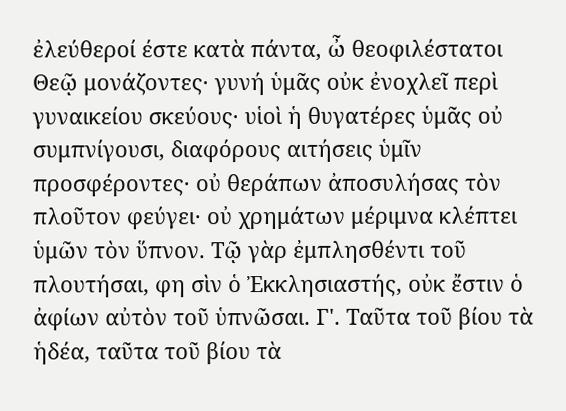ἐλεύθεροί έστε κατὰ πάντα, ὦ θεοφιλέστατοι Θεῷ μονάζοντες· γυνή ὑμᾶς οὐκ ἐνοχλεῖ περὶ γυναικείου σκεύους· υἱοὶ ἡ θυγατέρες ὑμᾶς οὐ συμπνίγουσι, διαφόρους αιτήσεις ὑμῖν προσφέροντες· οὐ θεράπων ἀποσυλήσας τὸν πλοῦτον φεύγει· οὐ χρημάτων μέριμνα κλέπτει ὑμῶν τὸν ὕπνον. Τῷ γὰρ ἐμπλησθέντι τοῦ πλουτήσαι, φη σὶν ὁ Ἐκκλησιαστής, οὐκ ἔστιν ὁ ἀφίων αὐτὸν τοῦ ὑπνῶσαι. Γ'. Ταῦτα τοῦ βίου τὰ ἡδέα, ταῦτα τοῦ βίου τὰ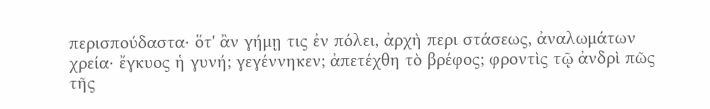περισπούδαστα· ὅτ' ἂν γήμῃ τις ἐν πόλει, ἀρχὴ περι στάσεως, ἀναλωμάτων χρεία· ἔγκυος ἡ γυνή; γεγέννηκεν; ἀπετέχθη τὸ βρέφος; φροντὶς τῷ ἀνδρὶ πῶς τῆς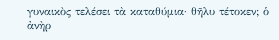γυναικὸς τελέσει τὰ καταθύμια· θῆλυ τέτοκεν; ὁ ἀνὴρ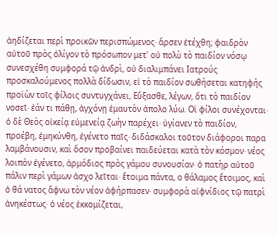ἀηδίζεται περὶ προικῶν περισπώμενος· ἄρσεν ἐτέχθη; φαιδρὸν αὐτοῦ πρὸς ὀλίγον τὸ πρόσωπον μετ' οὐ πολὺ τὸ παιδίον νόσῳ συνεσχέθη συμφορά τῷ ἀνδρὶ, οὐ διαλιμπάνει Ιατρούς προσκαλούμενος πολλὰ δίδωσιν, εἰ τὸ παιδίον σωθήσεται κατηφής προϊὼν τοῖς φίλοις συντυγχάνει, Εὔξασθε, λέγων, ὅτι τὸ παιδίον νοσεῖ· ἐάν τι πάθῃ, ἀγχόνῃ ἐμαυτὸν ἀπολο λύω. Οἱ φίλοι συνέχονται· ὁ δὲ Θεὸς οἰκείᾳ εὐμενείᾳ ζωὴν παρέχει· ὑγίανεν τὸ παιδίον, προέβη, ἐμηκύνθη, ἐγένετο παῖς· διδάσκαλοι τοῦτον διάφοροι παρα λαμβάνουσιν, καὶ ὅσον προβαίνει παιδεύεται κατὰ τὸν κόσμον· νέος λοιπὸν ἐγένετο, ἁρμόδιος πρὸς γάμου συνουσίαν· ὁ πατὴρ αὐτοῦ πάλιν περὶ γάμων ἀσχο λεῖται· ἕτοιμα πάντα, ο θάλαμος ἕτοιμος, καὶ ὁ θά νατος ἄφνω τὸν νέον ἀφήρπασεν· συμφορὰ αἰφνίδιος τῷ πατρὶ ἀνηκέστως· ὁ νέος ἐκκομίζεται,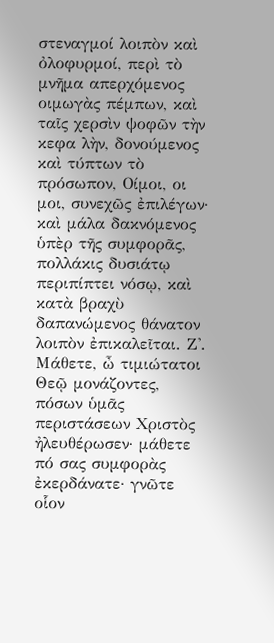στεναγμοί λοιπὸν καὶ ὀλοφυρμοί, περὶ τὸ μνῆμα απερχόμενος οιμωγὰς πέμπων, καὶ ταῖς χερσὶν ψοφῶν τὴν κεφα λὴν, δονούμενος καὶ τύπτων τὸ πρόσωπον, Οίμοι, οι μοι, συνεχῶς ἐπιλέγων· καὶ μάλα δακνόμενος ὑπὲρ τῆς συμφορᾶς, πολλάκις δυσιάτῳ περιπίπτει νόσῳ, καὶ κατὰ βραχὺ δαπανώμενος θάνατον λοιπὸν ἐπικαλεῖται. Ζ'. Μάθετε, ὦ τιμιώτατοι Θεῷ μονάζοντες, πόσων ὑμᾶς περιστάσεων Χριστὸς ἠλευθέρωσεν· μάθετε πό σας συμφορὰς ἐκερδάνατε· γνῶτε οἷον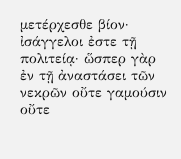μετέρχεσθε βίον· ἰσάγγελοι ἐστε τῇ πολιτείᾳ· ὥσπερ γὰρ ἐν τῇ ἀναστάσει τῶν νεκρῶν οὔτε γαμούσιν οὔτε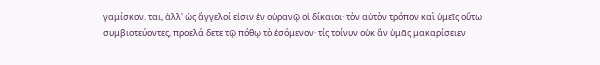γαμίσκον. ται, ἀλλ' ὡς ἄγγελοί εἰσιν ἐν οὐρανῷ οἱ δίκαιοι· τὸν αὐτὸν τρόπον καὶ ὑμεῖς οὕτω συμβιοτεύοντες, προελά δετε τῷ πόθῳ τὸ ἐσόμενον· τίς τοίνυν οὐκ ἂν ὑμᾶς μακαρίσειεν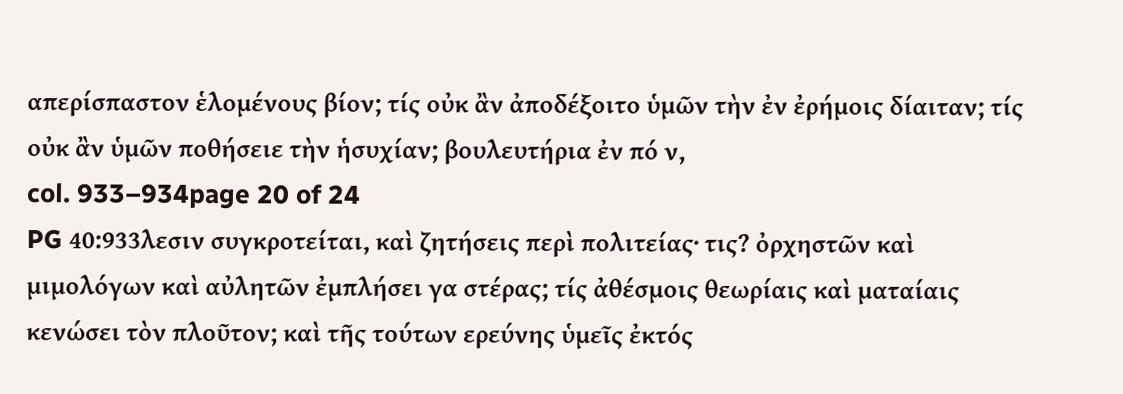απερίσπαστον ἑλομένους βίον; τίς οὐκ ἂν ἀποδέξοιτο ὑμῶν τὴν ἐν ἐρήμοις δίαιταν; τίς οὐκ ἂν ὑμῶν ποθήσειε τὴν ἡσυχίαν; βουλευτήρια ἐν πό ν,
col. 933–934page 20 of 24
PG 40:933λεσιν συγκροτείται, καὶ ζητήσεις περὶ πολιτείας· τις? ὀρχηστῶν καὶ μιμολόγων καὶ αὐλητῶν ἐμπλήσει γα στέρας; τίς ἀθέσμοις θεωρίαις καὶ ματαίαις κενώσει τὸν πλοῦτον; καὶ τῆς τούτων ερεύνης ὑμεῖς ἐκτός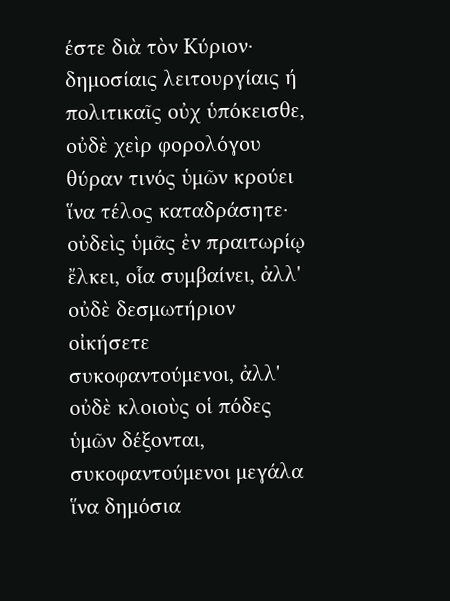έστε διὰ τὸν Κύριον· δημοσίαις λειτουργίαις ή πολιτικαῖς οὐχ ὑπόκεισθε, οὐδὲ χεὶρ φορολόγου θύραν τινός ὑμῶν κρούει ἵνα τέλος καταδράσητε· οὐδεὶς ὑμᾶς ἐν πραιτωρίῳ ἔλκει, οἷα συμβαίνει, ἀλλ' οὐδὲ δεσμωτήριον οἰκήσετε συκοφαντούμενοι, ἀλλ' οὐδὲ κλοιοὺς οἱ πόδες ὑμῶν δέξονται, συκοφαντούμενοι μεγάλα ἵνα δημόσια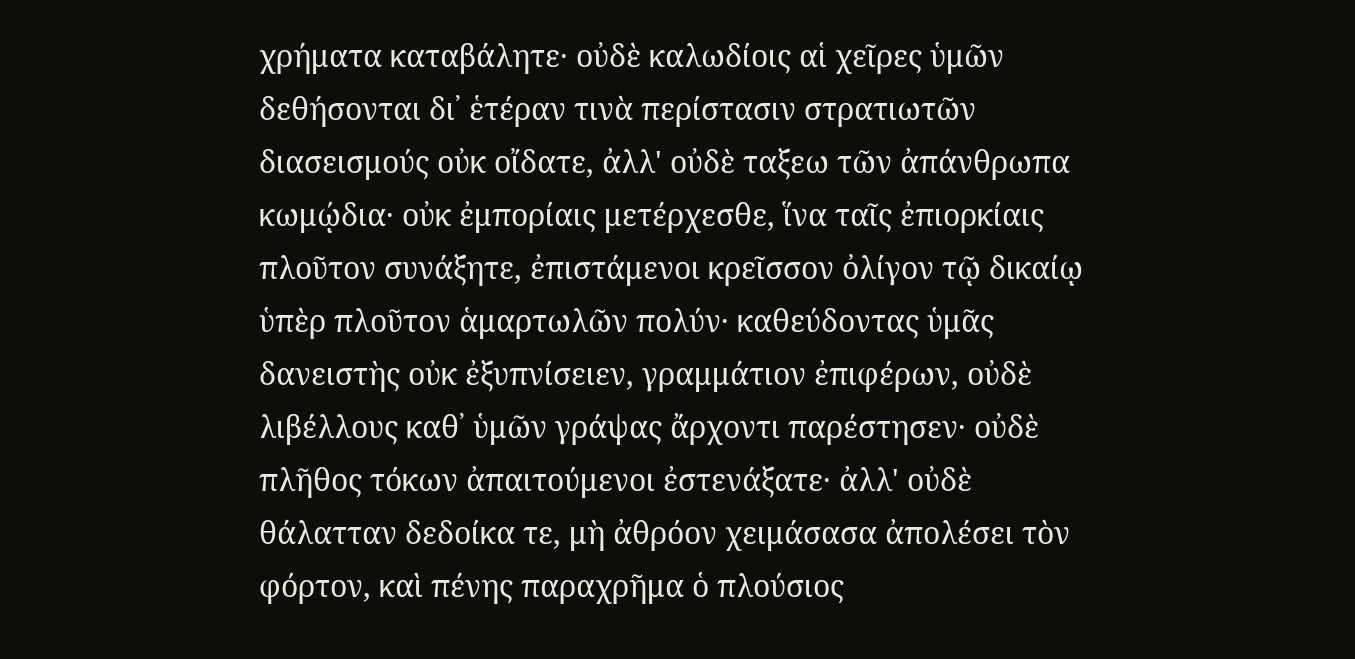χρήματα καταβάλητε· οὐδὲ καλωδίοις αἱ χεῖρες ὑμῶν δεθήσονται δι᾿ ἑτέραν τινὰ περίστασιν στρατιωτῶν διασεισμούς οὐκ οἴδατε, ἀλλ' οὐδὲ ταξεω τῶν ἀπάνθρωπα κωμῴδια· οὐκ ἐμπορίαις μετέρχεσθε, ἵνα ταῖς ἐπιορκίαις πλοῦτον συνάξητε, ἐπιστάμενοι κρεῖσσον ὀλίγον τῷ δικαίῳ ὑπὲρ πλοῦτον ἁμαρτωλῶν πολύν· καθεύδοντας ὑμᾶς δανειστὴς οὐκ ἐξυπνίσειεν, γραμμάτιον ἐπιφέρων, οὐδὲ λιβέλλους καθ᾽ ὑμῶν γράψας ἄρχοντι παρέστησεν· οὐδὲ πλῆθος τόκων ἀπαιτούμενοι ἐστενάξατε· ἀλλ' οὐδὲ θάλατταν δεδοίκα τε, μὴ ἀθρόον χειμάσασα ἀπολέσει τὸν φόρτον, καὶ πένης παραχρῆμα ὁ πλούσιος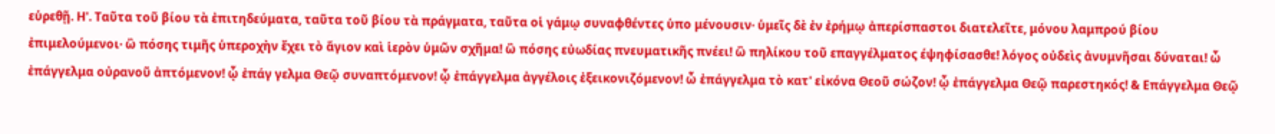εὑρεθῇ. Η'. Ταῦτα τοῦ βίου τὰ ἐπιτηδεύματα, ταῦτα τοῦ βίου τὰ πράγματα, ταῦτα οἱ γάμῳ συναφθέντες ὑπο μένουσιν· ὑμεῖς δὲ ἐν ἐρήμῳ ἀπερίσπαστοι διατελεῖτε, μόνου λαμπρού βίου ἐπιμελούμενοι· ὢ πόσης τιμῆς ὑπεροχὴν ἔχει τὸ ἅγιον καὶ ἱερὸν ὑμῶν σχῆμα! ὢ πόσης εὐωδίας πνευματικῆς πνέει! ὢ πηλίκου τοῦ επαγγέλματος έψηφίσασθε! λόγος οὐδεὶς ἀνυμνῆσαι δύναται! ὦ ἐπάγγελμα οὐρανοῦ ἀπτόμενον! ᾧ ἐπάγ γελμα Θεῷ συναπτόμενον! ᾧ ἐπάγγελμα ἀγγέλοις ἐξεικονιζόμενον! ὦ ἐπάγγελμα τὸ κατ' εἰκόνα Θεοῦ σώζον! ᾧ ἐπάγγελμα Θεῷ παρεστηκός! & Επάγγελμα Θεῷ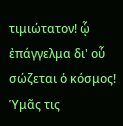τιμιώτατον! ᾧ ἐπάγγελμα δι' οὗ σώζεται ὁ κόσμος! Ὑμᾶς τις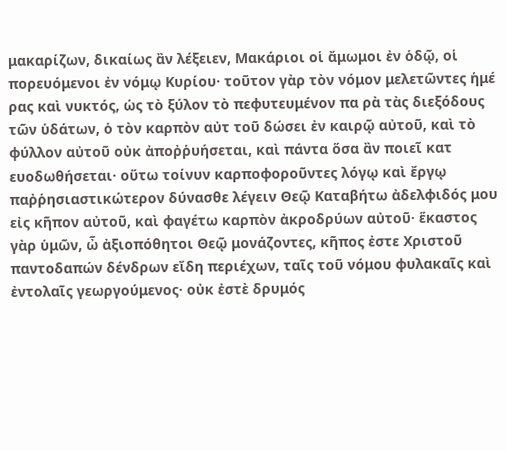μακαρίζων, δικαίως ἂν λέξειεν, Μακάριοι οἱ ἄμωμοι ἐν ὁδῷ, οἱ πορευόμενοι ἐν νόμῳ Κυρίου· τοῦτον γὰρ τὸν νόμον μελετῶντες ἡμέ ρας καὶ νυκτός, ὡς τὸ ξύλον τὸ πεφυτευμένον πα ρὰ τὰς διεξόδους τῶν ὑδάτων, ὁ τὸν καρπὸν αὐτ τοῦ δώσει ἐν καιρῷ αὐτοῦ, καὶ τὸ φύλλον αὐτοῦ οὐκ ἀποῤῥυήσεται, καὶ πάντα ὅσα ἂν ποιεῖ κατ ευοδωθήσεται· οὕτω τοίνυν καρποφοροῦντες λόγῳ καὶ ἔργῳ παῤῥησιαστικώτερον δύνασθε λέγειν Θεῷ Καταβήτω ἀδελφιδός μου εἰς κῆπον αὐτοῦ, καὶ φαγέτω καρπὸν ἀκροδρύων αὐτοῦ· ἕκαστος γὰρ ὑμῶν, ὦ ἀξιοπόθητοι Θεῷ μονάζοντες, κῆπος ἐστε Χριστοῦ παντοδαπών δένδρων εἴδη περιέχων, ταῖς τοῦ νόμου φυλακαῖς καὶ ἐντολαῖς γεωργούμενος· οὐκ ἐστὲ δρυμός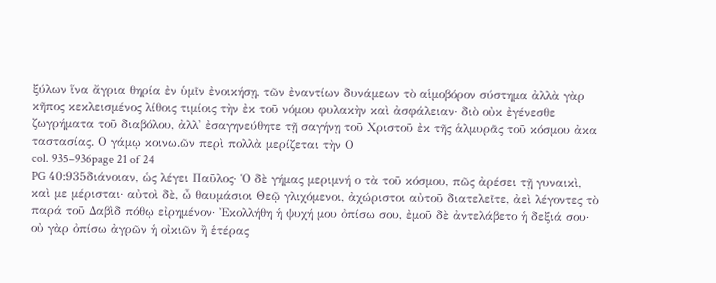ξύλων ἵνα ἄγρια θηρία ἐν ὑμῖν ἐνοικήσῃ, τῶν ἐναντίων δυνάμεων τὸ αἱμοβόρον σύστημα ἀλλὰ γὰρ κῆπος κεκλεισμένος λίθοις τιμίοις τὴν ἐκ τοῦ νόμου φυλακὴν καὶ ἀσφάλειαν· διὸ οὐκ ἐγένεσθε ζωγρήματα τοῦ διαβόλου, ἀλλ' ἐσαγηνεύθητε τῇ σαγήνῃ τοῦ Χριστοῦ ἐκ τῆς ἁλμυρᾶς τοῦ κόσμου ἀκα ταστασίας. Ο γάμῳ κοινω.ῶν περὶ πολλὰ μερίζεται τὴν Ο
col. 935–936page 21 of 24
PG 40:935διάνοιαν, ὡς λέγει Παῦλος· Ὁ δὲ γήμας μεριμνή ο τὰ τοῦ κόσμου, πῶς ἀρέσει τῇ γυναικὶ, καὶ με μέρισται· αὐτοὶ δὲ, ὦ θαυμάσιοι Θεῷ γλιχόμενοι, ἀχώριστοι αὐτοῦ διατελεῖτε, ἀεὶ λέγοντες τὸ παρά τοῦ Δαβὶδ πόθῳ εἰρημένον· Ἐκολλήθη ἡ ψυχή μου ὀπίσω σου, ἐμοῦ δὲ ἀντελάβετο ἡ δεξιά σου· οὐ γὰρ ὀπίσω ἀγρῶν ἡ οἰκιῶν ἢ ἑτέρας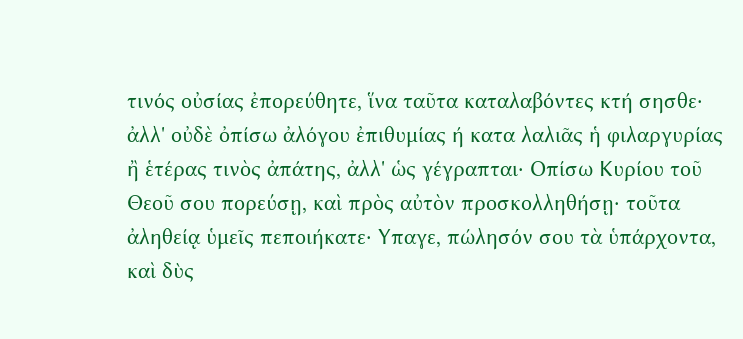τινός οὐσίας ἐπορεύθητε, ἵνα ταῦτα καταλαβόντες κτή σησθε· ἀλλ' οὐδὲ ὀπίσω ἀλόγου ἐπιθυμίας ή κατα λαλιᾶς ἡ φιλαργυρίας ἢ ἑτέρας τινὸς ἀπάτης, ἀλλ' ὡς γέγραπται· Οπίσω Κυρίου τοῦ Θεοῦ σου πορεύσῃ, καὶ πρὸς αὐτὸν προσκολληθήσῃ· τοῦτα ἀληθείᾳ ὑμεῖς πεποιήκατε· Υπαγε, πώλησόν σου τὰ ὑπάρχοντα, καὶ δὺς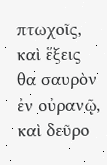πτωχοῖς, καὶ ἕξεις θα σαυρὸν ἐν οὐρανῷ, καὶ δεῦρο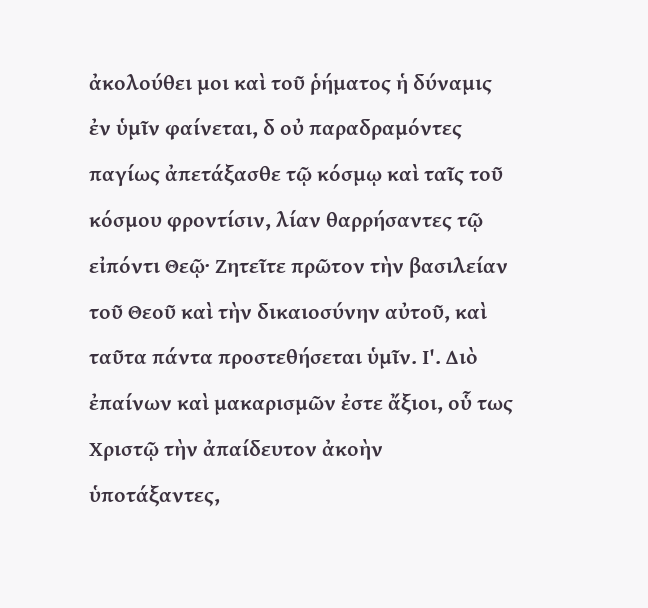ἀκολούθει μοι καὶ τοῦ ῥήματος ἡ δύναμις ἐν ὑμῖν φαίνεται, δ οὐ παραδραμόντες παγίως ἀπετάξασθε τῷ κόσμῳ καὶ ταῖς τοῦ κόσμου φροντίσιν, λίαν θαρρήσαντες τῷ εἰπόντι Θεῷ· Ζητεῖτε πρῶτον τὴν βασιλείαν τοῦ Θεοῦ καὶ τὴν δικαιοσύνην αὐτοῦ, καὶ ταῦτα πάντα προστεθήσεται ὑμῖν. Ι'. Διὸ ἐπαίνων καὶ μακαρισμῶν ἐστε ἄξιοι, οὗ τως Χριστῷ τὴν ἀπαίδευτον ἀκοὴν ὑποτάξαντες,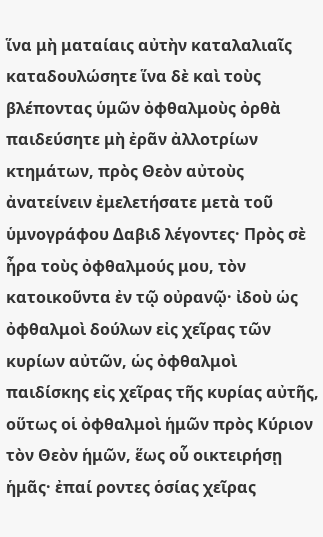ἵνα μὴ ματαίαις αὐτὴν καταλαλιαῖς καταδουλώσητε ἵνα δὲ καὶ τοὺς βλέποντας ὑμῶν ὀφθαλμοὺς ὀρθὰ παιδεύσητε μὴ ἐρᾶν ἀλλοτρίων κτημάτων, πρὸς Θεὸν αὐτοὺς ἀνατείνειν ἐμελετήσατε μετὰ τοῦ ὑμνογράφου Δαβιδ λέγοντες· Πρὸς σὲ ἦρα τοὺς ὀφθαλμούς μου, τὸν κατοικοῦντα ἐν τῷ οὐρανῷ· ἰδοὺ ὡς ὀφθαλμοὶ δούλων εἰς χεῖρας τῶν κυρίων αὐτῶν, ὡς ὀφθαλμοὶ παιδίσκης εἰς χεῖρας τῆς κυρίας αὐτῆς, οὕτως οἱ ὀφθαλμοὶ ἡμῶν πρὸς Κύριον τὸν Θεὸν ἡμῶν, ἕως οὗ οικτειρήσῃ ἡμᾶς· ἐπαί ροντες ὁσίας χεῖρας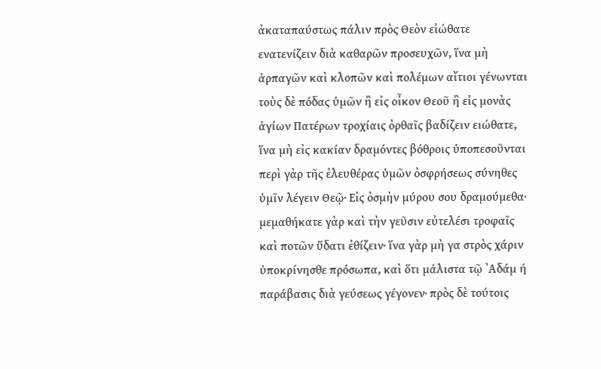ἀκαταπαύστως πάλιν πρὸς Θεὸν εἰώθατε ενατενίζειν διὰ καθαρῶν προσευχῶν, ἵνα μὴ ἁρπαγῶν καὶ κλοπῶν καὶ πολέμων αἴτιοι γένωνται τοὺς δὲ πόδας ὑμῶν ἢ εἰς οἶκον Θεοῦ ἢ εἰς μονὰς ἁγίων Πατέρων τροχίαις ὀρθαῖς βαδίζειν ειώθατε, ἵνα μὴ εἰς κακίαν δραμόντες βόθροις ὑποπεσοῦνται περὶ γὰρ τῆς ἐλευθέρας ὑμῶν ὀσφρήσεως σύνηθες ὑμῖν λέγειν Θεῷ· Εἰς ὀσμὴν μύρου σου δραμούμεθα· μεμαθήκατε γὰρ καὶ τὴν γεῦσιν εὐτελέσι τροφαῖς καὶ ποτῶν ὕδατι ἐθίζειν· ἵνα γὰρ μὴ γα στρὸς χάριν ὑποκρίνησθε πρόσωπα, καὶ ὅτι μάλιστα τῷ ᾿Αδάμ ή παράβασις διὰ γεύσεως γέγονεν· πρὸς δὲ τούτοις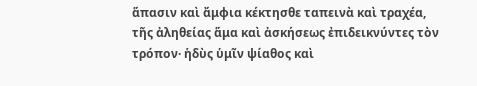ἅπασιν καὶ ἄμφια κέκτησθε ταπεινὰ καὶ τραχέα, τῆς ἀληθείας ἅμα καὶ ἀσκήσεως ἐπιδεικνύντες τὸν τρόπον· ἡδὺς ὑμῖν ψίαθος καὶ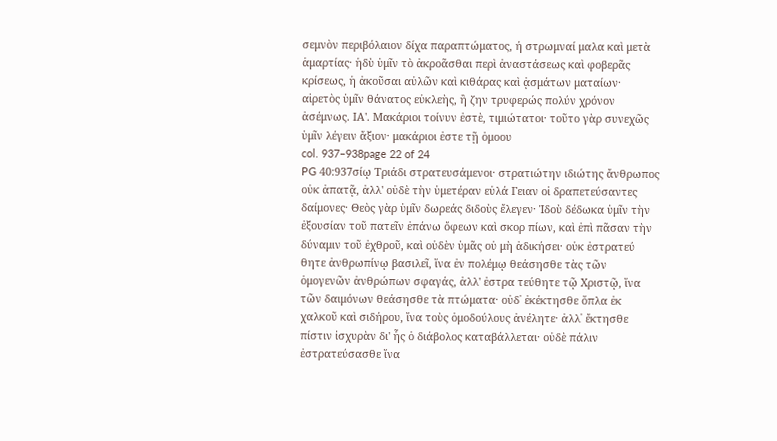σεμνὸν περιβόλαιον δίχα παραπτώματος, ή στρωμναί μαλα καὶ μετὰ ἁμαρτίας· ἡδὺ ὑμῖν τὸ ἀκροᾶσθαι περὶ ἀναστάσεως καὶ φοβερᾶς κρίσεως, ἡ ἀκοῦσαι αὐλῶν καὶ κιθάρας καὶ ᾀσμάτων ματαίων· αἱρετὸς ὑμῖν θάνατος εὐκλεὴς, ἢ ζην τρυφερώς πολύν χρόνον ἀσέμνως. ΙΑ'. Μακάριοι τοίνυν ἐστὲ, τιμιώτατοι· τοῦτο γὰρ συνεχῶς ὑμῖν λέγειν ἄξιον· μακάριοι ἐστε τῇ ὁμοου
col. 937–938page 22 of 24
PG 40:937σίῳ Τριάδι στρατευσάμενοι· στρατιώτην ιδιώτης ἄνθρωπος οὐκ ἀπατᾷ, ἀλλ' οὐδὲ τὴν ὑμετέραν εὐλά Γειαν οἱ δραπετεύσαντες δαίμονες· Θεὸς γὰρ ὑμῖν δωρεάς διδοὺς ἔλεγεν· Ἰδοὺ δέδωκα ὑμῖν τὴν ἐξουσίαν τοῦ πατεῖν ἐπάνω ὄφεων καὶ σκορ πίων, καὶ ἐπὶ πᾶσαν τὴν δύναμιν τοῦ ἐχθροῦ, καὶ οὐδὲν ὑμᾶς οὐ μὴ ἀδικήσει· οὐκ ἐστρατεύ θητε ἀνθρωπίνῳ βασιλεῖ, ἵνα ἐν πολέμῳ θεάσησθε τὰς τῶν ὁμογενῶν ἀνθρώπων σφαγάς, ἀλλ' ἐστρα τεύθητε τῷ Χριστῷ, ἵνα τῶν δαιμόνων θεάσησθε τὰ πτώματα· οὐδ᾽ ἐκέκτησθε ὅπλα ἐκ χαλκοῦ καὶ σιδήρου, ἵνα τοὺς ὁμοδούλους ἀνέλητε· ἀλλ᾽ ἔκτησθε πίστιν ἰσχυρὰν δι' ἧς ὁ διάβολος καταβάλλεται· οὐδὲ πάλιν ἐστρατεύσασθε ἵνα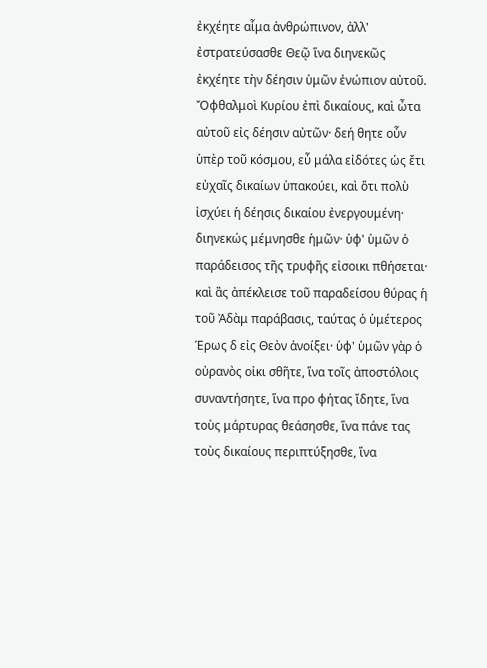ἐκχέητε αἷμα ἀνθρώπινον, ἀλλ' ἐστρατεύσασθε Θεῷ ἵνα διηνεκῶς ἐκχέητε τὴν δέησιν ὑμῶν ἐνώπιον αὐτοῦ. Ὄφθαλμοὶ Κυρίου ἐπὶ δικαίους, καὶ ὦτα αὐτοῦ εἰς δέησιν αὐτῶν· δεή θητε οὖν ὑπὲρ τοῦ κόσμου, εὖ μάλα εἰδότες ὡς ἔτι εὐχαῖς δικαίων ὑπακούει, καὶ ὅτι πολὺ ἰσχύει ἡ δέησις δικαίου ἐνεργουμένη· διηνεκώς μέμνησθε ἡμῶν· ὑφ' ὑμῶν ὁ παράδεισος τῆς τρυφῆς εἰσοικι πθήσεται· καὶ ἂς ἀπέκλεισε τοῦ παραδείσου θύρας ἡ τοῦ Ἀδὰμ παράβασις, ταύτας ὁ ὑμέτερος Έρως δ εἰς Θεὸν ἀνοίξει· ὑφ' ὑμῶν γὰρ ὁ οὐρανὸς οἰκι σθῆτε, ἵνα τοῖς ἀποστόλοις συναντήσητε, ἵνα προ φήτας ἴδητε, ἵνα τοὺς μάρτυρας θεάσησθε, ἵνα πάνε τας τοὺς δικαίους περιπτύξησθε, ἵνα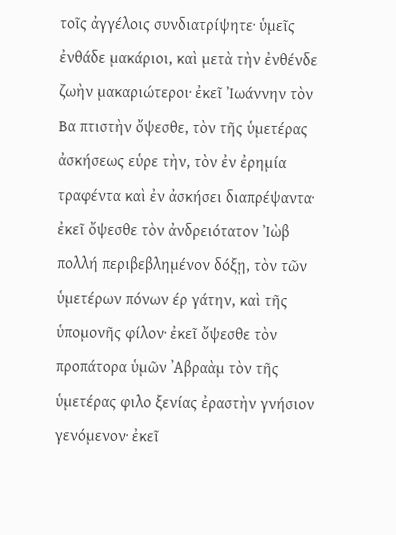τοῖς ἀγγέλοις συνδιατρίψητε· ὑμεῖς ἐνθάδε μακάριοι, καὶ μετὰ τὴν ἐνθένδε ζωὴν μακαριώτεροι· ἐκεῖ Ἰωάννην τὸν Βα πτιστὴν ὄψεσθε, τὸν τῆς ὑμετέρας ἀσκήσεως εὑρε τὴν, τὸν ἐν ἐρημία τραφέντα καὶ ἐν ἀσκήσει διαπρέψαντα· ἐκεῖ ὄψεσθε τὸν ἀνδρειότατον Ἰὼβ πολλή περιβεβλημένον δόξῃ, τὸν τῶν ὑμετέρων πόνων έρ γάτην, καὶ τῆς ὑπομονῆς φίλον· ἐκεῖ ὄψεσθε τὸν προπάτορα ὑμῶν ᾿Αβραὰμ τὸν τῆς ὑμετέρας φιλο ξενίας ἐραστὴν γνήσιον γενόμενον· ἐκεῖ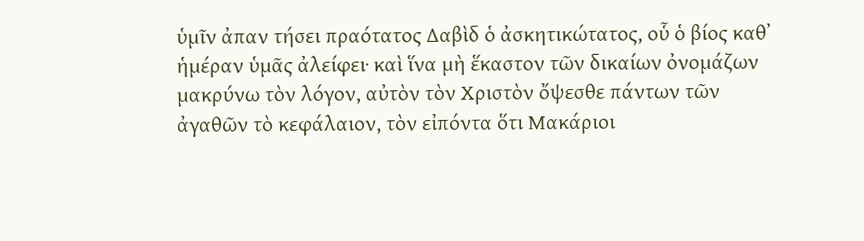ὑμῖν ἀπαν τήσει πραότατος Δαβὶδ ὁ ἀσκητικώτατος, οὗ ὁ βίος καθ᾿ ἡμέραν ὑμᾶς ἀλείφει· καὶ ἵνα μὴ ἕκαστον τῶν δικαίων ὀνομάζων μακρύνω τὸν λόγον, αὐτὸν τὸν Χριστὸν ὄψεσθε πάντων τῶν ἀγαθῶν τὸ κεφάλαιον, τὸν εἰπόντα ὅτι Μακάριοι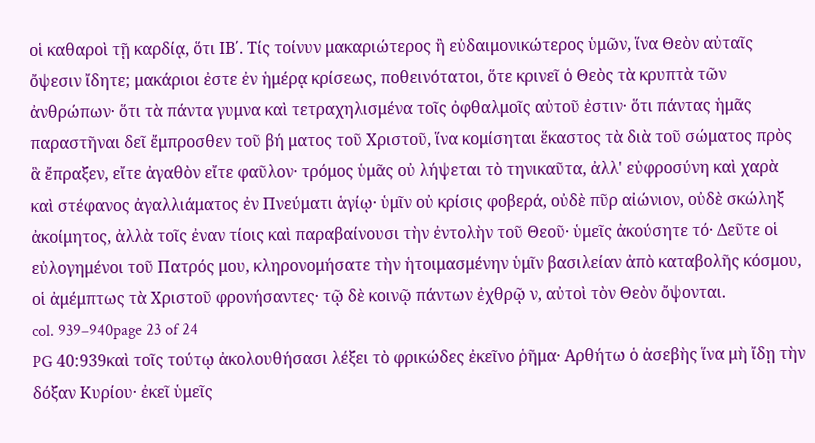οἱ καθαροὶ τῇ καρδίᾳ, ὅτι ΙΒ΄. Τίς τοίνυν μακαριώτερος ἢ εὐδαιμονικώτερος ὑμῶν, ἵνα Θεὸν αὐταῖς ὄψεσιν ἴδητε; μακάριοι ἐστε ἐν ἡμέρᾳ κρίσεως, ποθεινότατοι, ὅτε κρινεῖ ὁ Θεὸς τὰ κρυπτὰ τῶν ἀνθρώπων· ὅτι τὰ πάντα γυμνα καὶ τετραχηλισμένα τοῖς ὀφθαλμοῖς αὐτοῦ ἐστιν· ὅτι πάντας ἡμᾶς παραστῆναι δεῖ ἔμπροσθεν τοῦ βή ματος τοῦ Χριστοῦ, ἵνα κομίσηται ἕκαστος τὰ διὰ τοῦ σώματος πρὸς ἃ ἔπραξεν, εἴτε ἀγαθὸν εἴτε φαῦλον· τρόμος ὑμᾶς οὐ λήψεται τὸ τηνικαῦτα, ἀλλ' εὐφροσύνη καὶ χαρὰ καὶ στέφανος ἀγαλλιάματος ἐν Πνεύματι ἁγίῳ· ὑμῖν οὐ κρίσις φοβερά, οὐδὲ πῦρ αἰώνιον, οὐδὲ σκώληξ ἀκοίμητος, ἀλλὰ τοῖς ἐναν τίοις καὶ παραβαίνουσι τὴν ἐντολὴν τοῦ Θεοῦ· ὑμεῖς ἀκούσητε τό· Δεῦτε οἱ εὐλογημένοι τοῦ Πατρός μου, κληρονομήσατε τὴν ἡτοιμασμένην ὑμῖν βασιλείαν ἀπὸ καταβολῆς κόσμου, οἱ ἀμέμπτως τὰ Χριστοῦ φρονήσαντες· τῷ δὲ κοινῷ πάντων ἐχθρῷ ν, αὐτοὶ τὸν Θεὸν ὄψονται.
col. 939–940page 23 of 24
PG 40:939καὶ τοῖς τούτῳ ἀκολουθήσασι λέξει τὸ φρικώδες ἐκεῖνο ῥῆμα· Αρθήτω ὁ ἀσεβὴς ἵνα μὴ ἴδῃ τὴν δόξαν Κυρίου· ἐκεῖ ὑμεῖς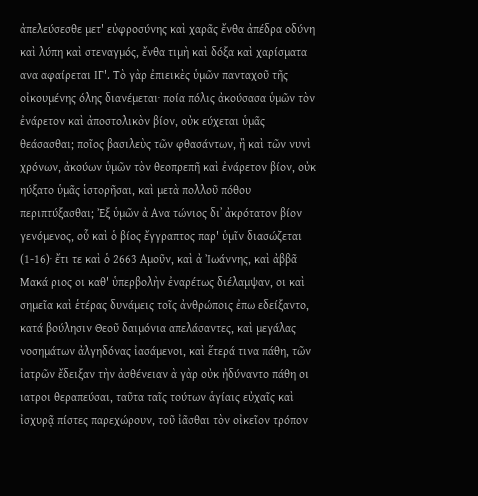ἀπελεύσεσθε μετ' εὐφροσύνης καὶ χαρᾶς ἔνθα ἀπέδρα οδύνη καὶ λύπη καὶ στεναγμός, ἔνθα τιμὴ καὶ δόξα καὶ χαρίσματα ανα αφαίρεται ΙΓ'. Τὸ γὰρ ἐπιεικὲς ὑμῶν πανταχοῦ τῆς οἰκουμένης όλης διανέμεται· ποία πόλις ἀκούσασα ὑμῶν τὸν ἐνάρετον καὶ ἀποστολικὸν βίον, οὐκ εύχεται ὑμᾶς θεάσασθαι; ποῖος βασιλεὺς τῶν φθασάντων, ἢ καὶ τῶν νυνὶ χρόνων, ἀκούων ὑμῶν τὸν θεοπρεπῆ καὶ ἐνάρετον βίον, οὐκ ηύξατο ὑμᾶς ἱστορῆσαι, καὶ μετὰ πολλοῦ πόθου περιπτύξασθαι; Ἐξ ὑμῶν ἀ Ανα τώνιος δι᾿ ἀκρότατον βίον γενόμενος, οὗ καὶ ὁ βίος ἔγγραπτος παρ' ὑμῖν διασώζεται (1-16)· ἔτι τε καὶ ὁ 2663 Αμοῦν, καὶ ἀ Ἰωάννης, καὶ ἀββᾶ Μακά ριος οι καθ' ὑπερβολὴν ἐναρέτως διέλαμψαν, οι καὶ σημεῖα καὶ ἑτέρας δυνάμεις τοῖς ἀνθρώποις ἐπω εδείξαντο, κατά βούλησιν Θεοῦ δαιμόνια απελάσαντες, καὶ μεγάλας νοσημάτων ἀλγηδόνας ἰασάμενοι, καὶ ἕτερά τινα πάθη, τῶν ἰατρῶν ἔδειξαν τὴν ἀσθένειαν ὰ γὰρ οὐκ ἠδύναντο πάθη οι ιατροι θεραπεύσαι, ταῦτα ταῖς τούτων ἁγίαις εὐχαῖς καὶ ἰσχυρᾷ πίστες παρεχώρουν, τοῦ ἰᾶσθαι τὸν οἰκεῖον τρόπον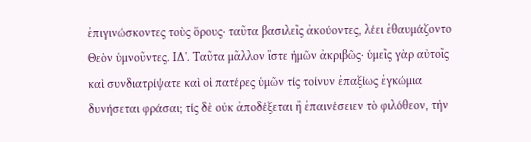ἐπιγινώσκοντες τοὺς ὅρους· ταῦτα βασιλεῖς ἀκούοντες, λέει ἐθαυμάζοντο Θεὸν ὑμνοῦντες. ΙΔ'. Ταῦτα μᾶλλον ἴστε ἡμῶν ἀκριβῶς· ὑμεῖς γὰρ αὐτοῖς καὶ συνδιατρίψατε καὶ οἱ πατέρες ὑμῶν τίς τοίνυν ἐπαξίως ἐγκώμια δυνήσεται φράσαι; τίς δὲ οὐκ ἀποδέξεται ἢ ἐπαινέσειεν τὸ φιλόθεον, τὴν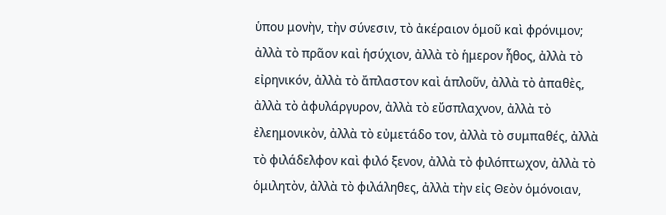ὑπου μονὴν, τὴν σύνεσιν, τὸ ἀκέραιον ὁμοῦ καὶ φρόνιμον; ἀλλὰ τὸ πρᾶον καὶ ἡσύχιον, ἀλλὰ τὸ ἡμερον ἦθος, ἀλλὰ τὸ εἰρηνικόν, ἀλλὰ τὸ ἄπλαστον καὶ ἁπλοῦν, ἀλλὰ τὸ ἀπαθὲς, ἀλλὰ τὸ ἀφυλάργυρον, ἀλλὰ τὸ εὔσπλαχνον, ἀλλὰ τὸ ἐλεημονικὸν, ἀλλὰ τὸ εὐμετάδο τον, ἀλλὰ τὸ συμπαθές, ἀλλὰ τὸ φιλάδελφον καὶ φιλό ξενον, ἀλλὰ τὸ φιλόπτωχον, ἀλλὰ τὸ ὁμιλητὸν, ἀλλὰ τὸ φιλάληθες, ἀλλὰ τὴν εἰς Θεὸν ὁμόνοιαν,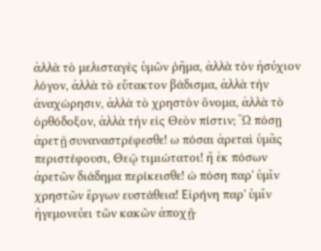ἀλλὰ τὸ μελισταγὲς ὑμῶν ῥῆμα, ἀλλὰ τὸν ἡσύχιον λόγον, ἀλλὰ τὸ εὔτακτον βάδισμα, ἀλλὰ τὴν ἀναχώρησιν, ἀλλὰ τὸ χρηστὸν ὄνομα, ἀλλὰ τὸ ὀρθόδοξον, ἀλλὰ τὴν εἰς Θεὸν πίστιν; Ὢ πόσῃ ἀρετῇ συναναστρέφεσθε! ω πόσαι ἀρεταὶ ὑμᾶς περιστέφουσι, Θεῷ τιμιώτατοι! ἢ ἐκ πόσων ἀρετῶν διάδημα περίκεισθε! ώ πόση παρ' ὑμῖν χρηστῶν ἔργων ευστάθεια! Εἰρήνη παρ' ὑμῖν ἡγεμονεύει τῶν κακῶν ἀποχῇ·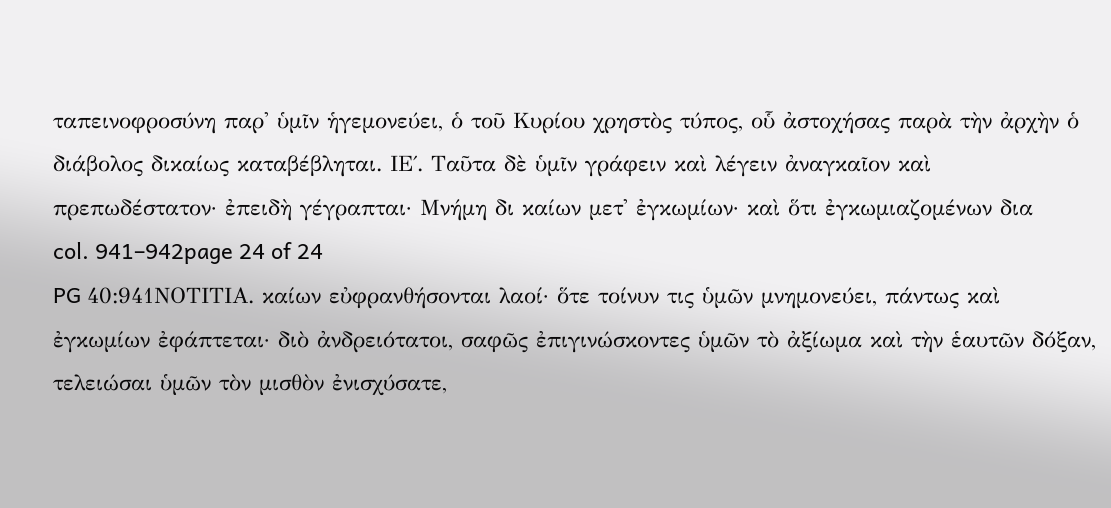ταπεινοφροσύνη παρ' ὑμῖν ἡγεμονεύει, ὁ τοῦ Κυρίου χρηστὸς τύπος, οὗ ἀστοχήσας παρὰ τὴν ἀρχὴν ὁ διάβολος δικαίως καταβέβληται. ΙΕ΄. Ταῦτα δὲ ὑμῖν γράφειν καὶ λέγειν ἀναγκαῖον καὶ πρεπωδέστατον· ἐπειδὴ γέγραπται· Μνήμη δι καίων μετ' ἐγκωμίων· καὶ ὅτι ἐγκωμιαζομένων δια
col. 941–942page 24 of 24
PG 40:941ΝΟΤΙΤΙΑ. καίων εὐφρανθήσονται λαοί· ὅτε τοίνυν τις ὑμῶν μνημονεύει, πάντως καὶ ἐγκωμίων ἐφάπτεται· διὸ ἀνδρειότατοι, σαφῶς ἐπιγινώσκοντες ὑμῶν τὸ ἀξίωμα καὶ τὴν ἑαυτῶν δόξαν, τελειώσαι ὑμῶν τὸν μισθὸν ἐνισχύσατε,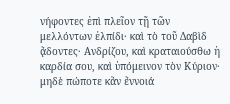νήφοντες ἐπὶ πλεῖον τῇ τῶν μελλόντων ἐλπίδι· καὶ τὸ τοῦ Δαβὶδ ᾄδοντες· Ανδρίζου, καὶ κραταιούσθω ἡ καρδία σου, καὶ ὑπόμεινον τὸν Κύριον· μηδὲ πώποτε κἂν ἔννοιά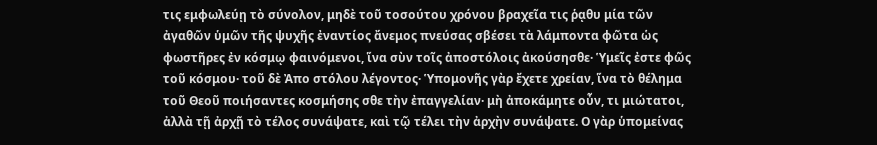τις εμφωλεύῃ τὸ σύνολον, μηδὲ τοῦ τοσούτου χρόνου βραχεῖα τις ῥᾳθυ μία τῶν ἀγαθῶν ὑμῶν τῆς ψυχῆς ἐναντίος ἄνεμος πνεύσας σβέσει τὰ λάμποντα φῶτα ὡς φωστῆρες ἐν κόσμῳ φαινόμενοι, ἵνα σὺν τοῖς ἀποστόλοις ἀκούσησθε· Ὑμεῖς ἐστε φῶς τοῦ κόσμου· τοῦ δὲ Ἀπο στόλου λέγοντος· Ὑπομονῆς γὰρ ἔχετε χρείαν, ἵνα τὸ θέλημα τοῦ Θεοῦ ποιήσαντες κοσμήσης σθε τὴν ἐπαγγελίαν· μὴ ἀποκάμητε οὖν, τι μιώτατοι, ἀλλὰ τῇ ἀρχῇ τὸ τέλος συνάψατε, καὶ τῷ τέλει τὴν ἀρχὴν συνάψατε. Ο γὰρ ὑπομείνας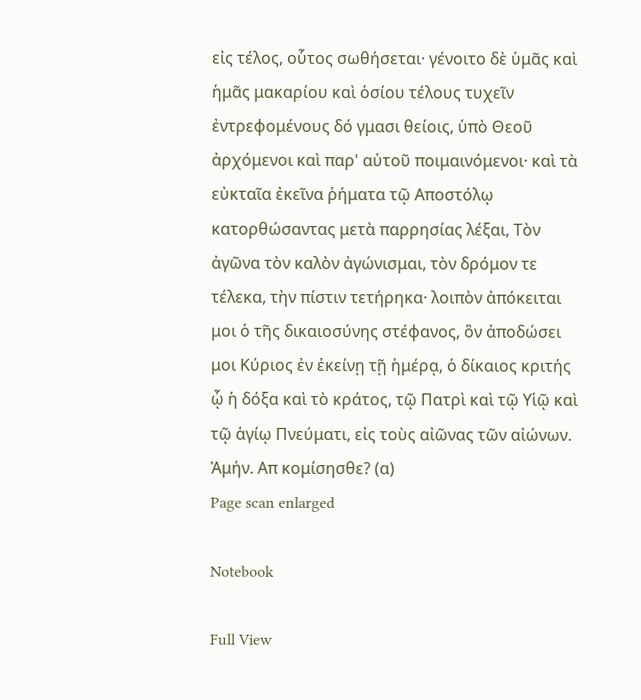εἰς τέλος, οὗτος σωθήσεται· γένοιτο δὲ ὑμᾶς καὶ ἡμᾶς μακαρίου καὶ ὁσίου τέλους τυχεῖν ἐντρεφομένους δό γμασι θείοις, ὑπὸ Θεοῦ ἀρχόμενοι καὶ παρ' αὐτοῦ ποιμαινόμενοι· καὶ τὰ εὐκταῖα ἐκεῖνα ῥήματα τῷ Αποστόλῳ κατορθώσαντας μετὰ παρρησίας λέξαι, Τὸν ἀγῶνα τὸν καλὸν ἀγώνισμαι, τὸν δρόμον τε τέλεκα, τὴν πίστιν τετήρηκα· λοιπὸν ἀπόκειται μοι ὁ τῆς δικαιοσύνης στέφανος, ὃν ἀποδώσει μοι Κύριος ἐν ἐκείνῃ τῇ ἡμέρᾳ, ὁ δίκαιος κριτής ᾧ ἡ δόξα καὶ τὸ κράτος, τῷ Πατρὶ καὶ τῷ Υἱῷ καὶ τῷ ἁγίῳ Πνεύματι, εἰς τοὺς αἰῶνας τῶν αἰώνων. Ἀμήν. Απ κομίσησθε? (α)
Page scan enlarged

Notebook

Full View